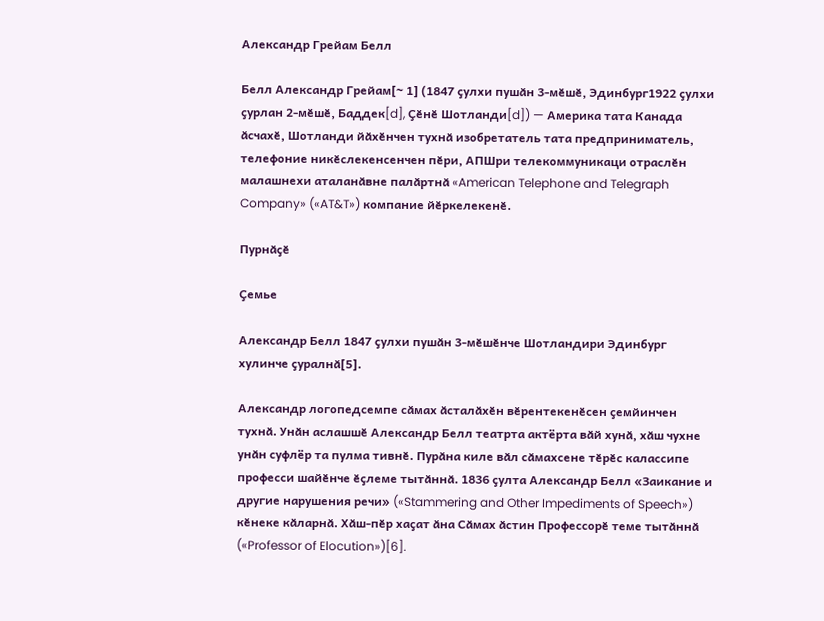Александр Грейам Белл

Белл Александр Грейам[~ 1] (1847 ҫулхи пушӑн 3-мӗшӗ, Эдинбург1922 ҫулхи ҫурлан 2-мӗшӗ, Баддек[d], Ҫӗнӗ Шотланди[d]) — Америка тата Канада ӑсчахӗ, Шотланди йӑхӗнчен тухнӑ изобретатель тата предприниматель, телефоние никӗслекенсенчен пӗри, АПШри телекоммуникаци отраслӗн малашнехи аталанӑвне палӑртнӑ «American Telephone and Telegraph Company» («AT&T») компание йӗркелекенӗ.

Пурнӑҫӗ

Ҫемье

Александр Белл 1847 ҫулхи пушӑн 3-мӗшӗнче Шотландири Эдинбург хулинче ҫуралнӑ[5].

Александр логопедсемпе сӑмах ӑсталӑхӗн вӗрентекенӗсен ҫемйинчен тухнӑ. Унӑн аслашшӗ Александр Белл театрта актёрта вӑй хунӑ, хӑш чухне унӑн суфлёр та пулма тивнӗ. Пурӑна киле вӑл сӑмахсене тӗрӗс калассипе професси шайӗнче ӗҫлеме тытӑннӑ. 1836 ҫулта Александр Белл «Заикание и другие нарушения речи» («Stammering and Other Impediments of Speech») кӗнеке кӑларнӑ. Хӑш-пӗр хаҫат ӑна Сӑмах ӑстин Профессорӗ теме тытӑннӑ («Professor of Elocution»)[6].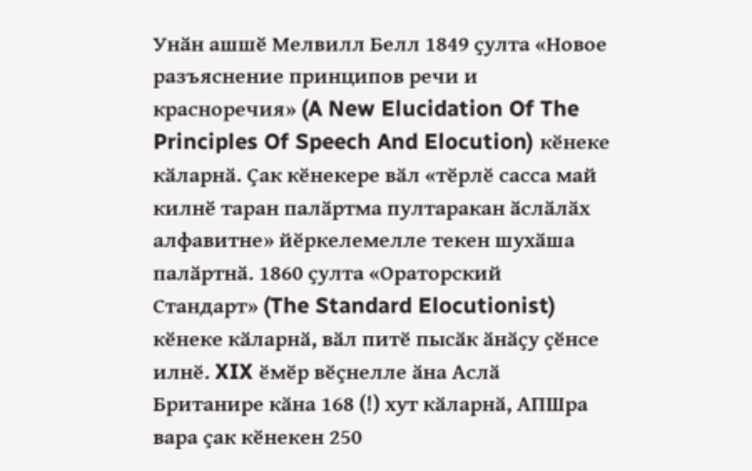Унӑн ашшӗ Мелвилл Белл 1849 ҫулта «Новое разъяснение принципов речи и красноречия» (A New Elucidation Of The Principles Of Speech And Elocution) кӗнеке кӑларнӑ. Ҫак кӗнекере вӑл «тӗрлӗ сасса май килнӗ таран палӑртма пултаракан ӑслӑлӑх алфавитне» йӗркелемелле текен шухӑша палӑртнӑ. 1860 ҫулта «Ораторский Стандарт» (The Standard Elocutionist) кӗнеке кӑларнӑ, вӑл питӗ пысӑк ӑнӑҫу ҫӗнсе илнӗ. XIX ӗмӗр вӗҫнелле ӑна Аслӑ Британире кӑна 168 (!) хут кӑларнӑ, АПШра вара ҫак кӗнекен 250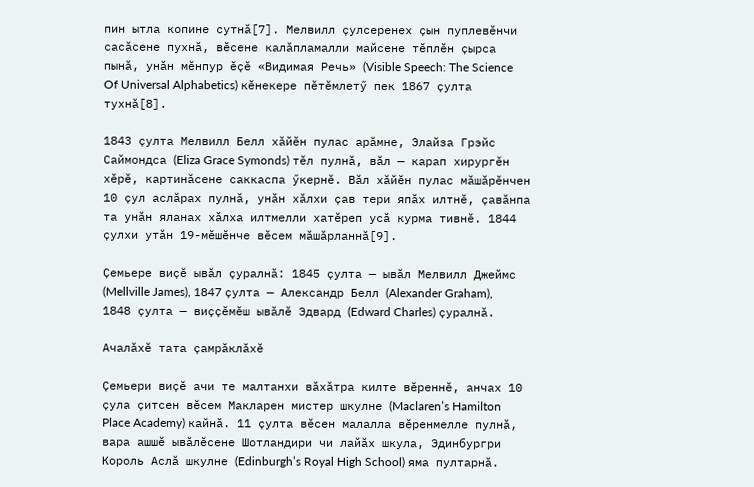пин ытла копине сутнӑ[7]. Мелвилл ҫулсеренех ҫын пуплевӗнчи сасӑсене пухнӑ, вӗсене калӑпламалли майсене тӗплӗн ҫырса пынӑ, унӑн мӗнпур ӗҫӗ «Видимая Речь» (Visible Speech: The Science Of Universal Alphabetics) кӗнекере пӗтӗмлетӳ пек 1867 ҫулта тухнӑ[8].

1843 ҫулта Мелвилл Белл хӑйӗн пулас арӑмне, Элайза Грэйс Саймондса (Eliza Grace Symonds) тӗл пулнӑ, вӑл — карап хирургӗн хӗрӗ, картинӑсене саккаспа ӳкернӗ. Вӑл хӑйӗн пулас мӑшӑрӗнчен 10 ҫул аслӑрах пулнӑ, унӑн хӑлхи ҫав тери япӑх илтнӗ, ҫавӑнпа та унӑн яланах хӑлха илтмелли хатӗреп усӑ курма тивнӗ. 1844 ҫулхи утӑн 19-мӗшӗнче вӗсем мӑшӑрланнӑ[9].

Ҫемьере виҫӗ ывӑл ҫуралнӑ: 1845 ҫулта — ывӑл Мелвилл Джеймс (Mellville James), 1847 ҫулта — Александр Белл (Alexander Graham), 1848 ҫулта — виҫҫӗмӗш ывӑлӗ Эдвард (Edward Charles) ҫуралнӑ.

Ачалӑхӗ тата ҫамрӑклӑхӗ

Ҫемьери виҫӗ ачи те малтанхи вӑхӑтра килте вӗреннӗ, анчах 10 ҫула ҫитсен вӗсем Макларен мистер шкулне (Maclaren’s Hamilton Place Academy) кайнӑ. 11 ҫулта вӗсен малалла вӗренмелле пулнӑ, вара ашшӗ ывӑлӗсене Шотландири чи лайӑх шкула, Эдинбургри Король Аслӑ шкулне (Edinburgh’s Royal High School) яма пултарнӑ.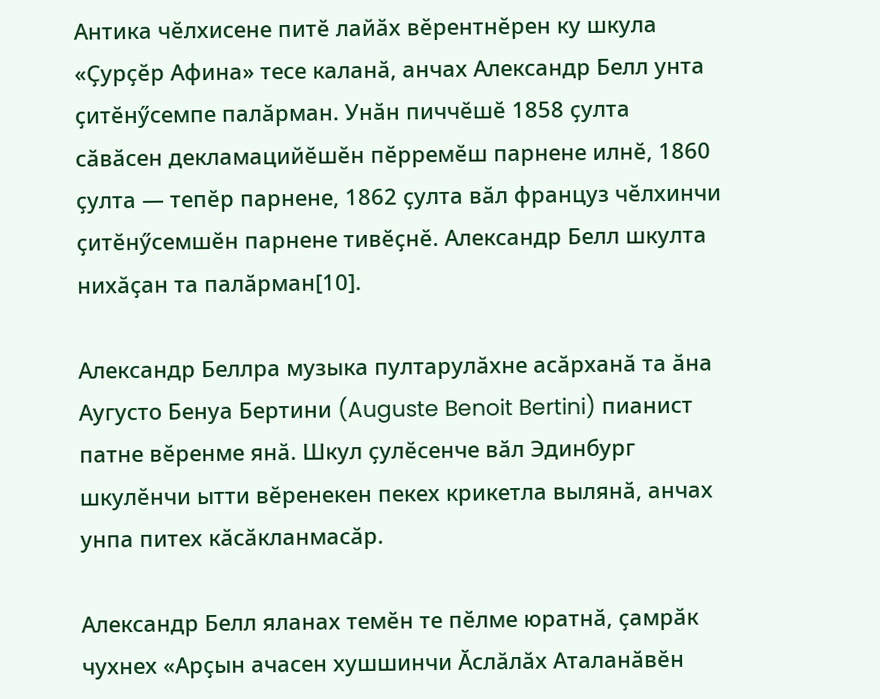Антика чӗлхисене питӗ лайӑх вӗрентнӗрен ку шкула «Ҫурҫӗр Афина» тесе каланӑ, анчах Александр Белл унта ҫитӗнӳсемпе палӑрман. Унӑн пиччӗшӗ 1858 ҫулта сӑвӑсен декламацийӗшӗн пӗрремӗш парнене илнӗ, 1860 ҫулта — тепӗр парнене, 1862 ҫулта вӑл француз чӗлхинчи ҫитӗнӳсемшӗн парнене тивӗҫнӗ. Александр Белл шкулта нихӑҫан та палӑрман[10].

Александр Беллра музыка пултарулӑхне асӑрханӑ та ӑна Аугусто Бенуа Бертини (Auguste Benoit Bertini) пианист патне вӗренме янӑ. Шкул ҫулӗсенче вӑл Эдинбург шкулӗнчи ытти вӗренекен пекех крикетла вылянӑ, анчах унпа питех кӑсӑкланмасӑр.

Александр Белл яланах темӗн те пӗлме юратнӑ, ҫамрӑк чухнех «Арҫын ачасен хушшинчи Ӑслӑлӑх Аталанӑвӗн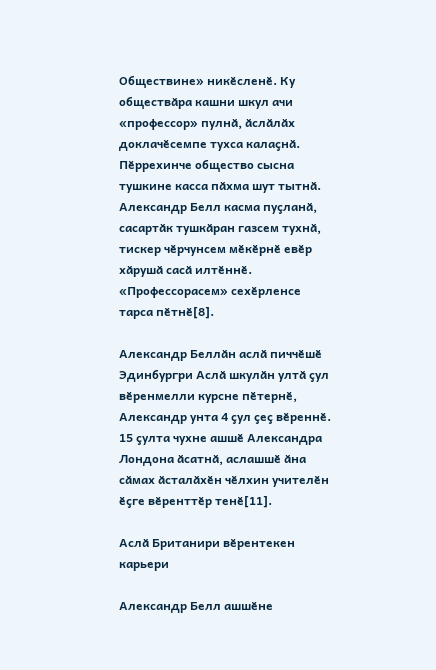Обществине» никӗсленӗ. Ку обществӑра кашни шкул ачи «профессор» пулнӑ, ӑслӑлӑх доклачӗсемпе тухса калаҫнӑ. Пӗррехинче общество сысна тушкине касса пӑхма шут тытнӑ. Александр Белл касма пуҫланӑ, сасартӑк тушкӑран газсем тухнӑ, тискер чӗрчунсем мӗкӗрнӗ евӗр хӑрушӑ сасӑ илтӗннӗ. «Профессорасем» сехӗрленсе тарса пӗтнӗ[8].

Александр Беллӑн аслӑ пиччӗшӗ Эдинбургри Аслӑ шкулӑн ултӑ ҫул вӗренмелли курсне пӗтернӗ, Александр унта 4 ҫул ҫеҫ вӗреннӗ. 15 ҫулта чухне ашшӗ Александра Лондона ӑсатнӑ, аслашшӗ ӑна сӑмах ӑсталӑхӗн чӗлхин учителӗн ӗҫге вӗренттӗр тенӗ[11].

Аслӑ Британири вӗрентекен карьери

Александр Белл ашшӗне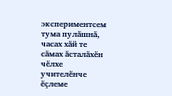экспериментсем тума пулӑшнӑ, часах хӑй те сӑмах ӑсталӑхӗн чӗлхе учителӗнче ӗҫлеме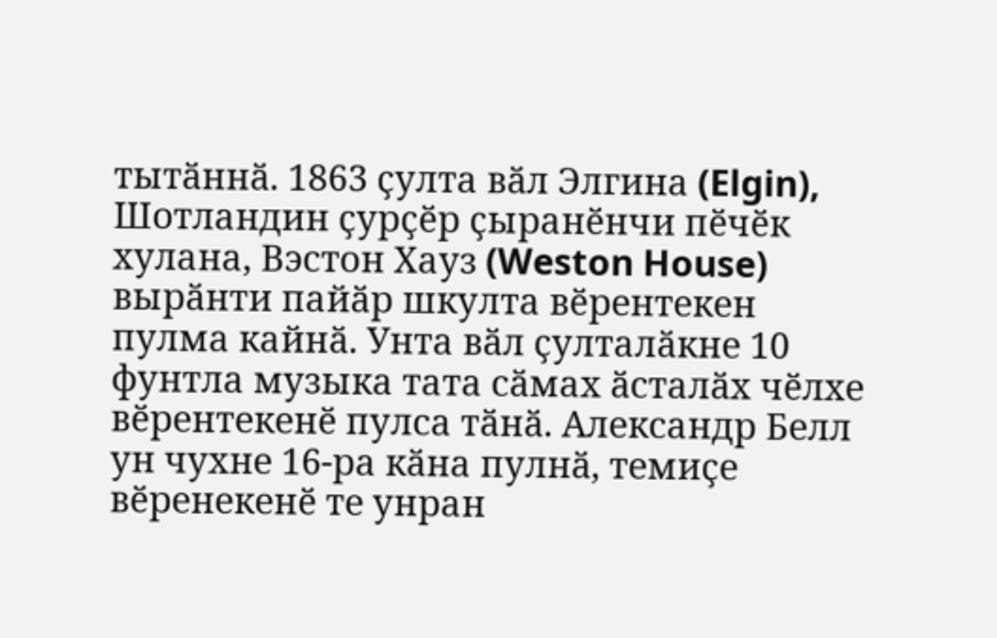тытӑннӑ. 1863 ҫулта вӑл Элгина (Elgin), Шотландин ҫурҫӗр ҫыранӗнчи пӗчӗк хулана, Вэстон Хауз (Weston House) вырӑнти пайӑр шкулта вӗрентекен пулма кайнӑ. Унта вӑл ҫулталӑкне 10 фунтла музыка тата сӑмах ӑсталӑх чӗлхе вӗрентекенӗ пулса тӑнӑ. Александр Белл ун чухне 16-ра кӑна пулнӑ, темиҫе вӗренекенӗ те унран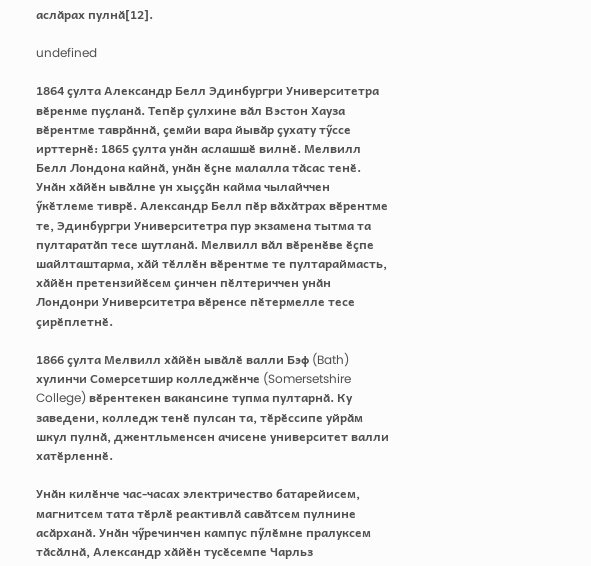аслӑрах пулнӑ[12].

undefined

1864 ҫулта Александр Белл Эдинбургри Университетра вӗренме пуҫланӑ. Тепӗр ҫулхине вӑл Вэстон Хауза вӗрентме таврӑннӑ, ҫемйи вара йывӑр ҫухату тӳссе ирттернӗ: 1865 ҫулта унӑн аслашшӗ вилнӗ. Мелвилл Белл Лондона кайнӑ, унӑн ӗҫне малалла тӑсас тенӗ. Унӑн хӑйӗн ывӑлне ун хыҫҫӑн кайма чылайччен ӳкӗтлеме тиврӗ. Александр Белл пӗр вӑхӑтрах вӗрентме те, Эдинбургри Университетра пур экзамена тытма та пултаратӑп тесе шутланӑ. Мелвилл вӑл вӗренӗве ӗҫпе шайлташтарма, хӑй тӗллӗн вӗрентме те пултараймасть, хӑйӗн претензийӗсем ҫинчен пӗлтериччен унӑн Лондонри Университетра вӗренсе пӗтермелле тесе ҫирӗплетнӗ.

1866 ҫулта Мелвилл хӑйӗн ывӑлӗ валли Бэф (Bath) хулинчи Сомерсетшир колледжӗнче (Somersetshire College) вӗрентекен вакансине тупма пултарнӑ. Ку заведени, колледж тенӗ пулсан та, тӗрӗссипе уйрӑм шкул пулнӑ, джентльменсен ачисене университет валли хатӗрленнӗ.

Унӑн килӗнче час-часах электричество батарейисем, магнитсем тата тӗрлӗ реактивлӑ савӑтсем пулнине асӑрханӑ. Унӑн чӳречинчен кампус пӳлӗмне пралуксем тӑсӑлнӑ, Александр хӑйӗн тусӗсемпе Чарльз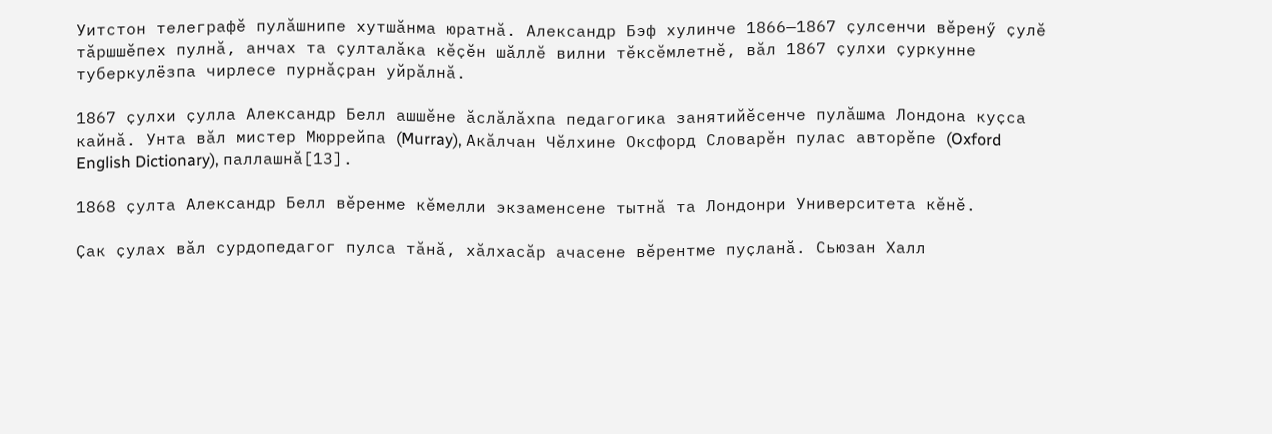Уитстон телеграфӗ пулӑшнипе хутшӑнма юратнӑ. Александр Бэф хулинче 1866—1867 ҫулсенчи вӗренӳ ҫулӗ тӑршшӗпех пулнӑ, анчах та ҫулталӑка кӗҫӗн шӑллӗ вилни тӗксӗмлетнӗ, вӑл 1867 ҫулхи ҫуркунне туберкулёзпа чирлесе пурнӑҫран уйрӑлнӑ.

1867 ҫулхи ҫулла Александр Белл ашшӗне ӑслӑлӑхпа педагогика занятийӗсенче пулӑшма Лондона куҫса кайнӑ. Унта вӑл мистер Мюррейпа (Murray), Акӑлчан Чӗлхине Оксфорд Словарӗн пулас авторӗпе (Oxford English Dictionary), паллашнӑ[13].

1868 ҫулта Александр Белл вӗренме кӗмелли экзаменсене тытнӑ та Лондонри Университета кӗнӗ.

Ҫак ҫулах вӑл сурдопедагог пулса тӑнӑ, хӑлхасӑр ачасене вӗрентме пуҫланӑ. Сьюзан Халл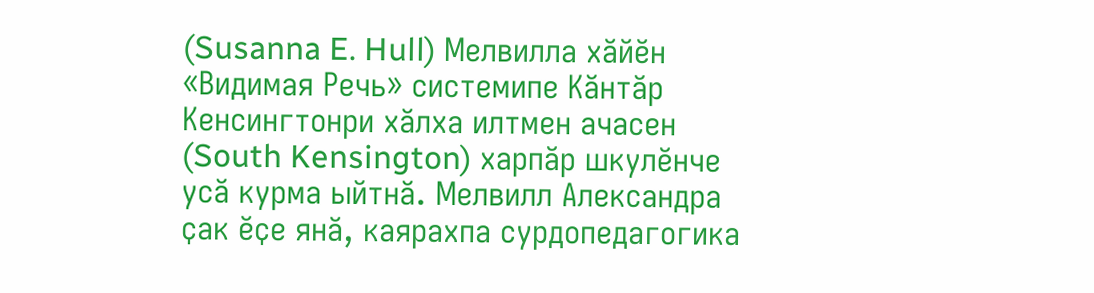(Susanna E. Hull) Мелвилла хӑйӗн «Видимая Речь» системипе Кӑнтӑр Кенсингтонри хӑлха илтмен ачасен (South Kensington) харпӑр шкулӗнче усӑ курма ыйтнӑ. Мелвилл Александра ҫак ӗҫе янӑ, каярахпа сурдопедагогика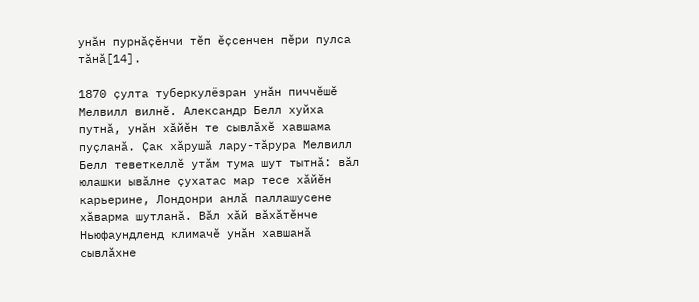унӑн пурнӑҫӗнчи тӗп ӗҫсенчен пӗри пулса тӑнӑ[14].

1870 ҫулта туберкулёзран унӑн пиччӗшӗ Мелвилл вилнӗ. Александр Белл хуйха путнӑ, унӑн хӑйӗн те сывлӑхӗ хавшама пуҫланӑ. Ҫак хӑрушӑ лару-тӑрура Мелвилл Белл теветкеллӗ утӑм тума шут тытнӑ: вӑл юлашки ывӑлне ҫухатас мар тесе хӑйӗн карьерине, Лондонри анлӑ паллашусене хӑварма шутланӑ. Вӑл хӑй вӑхӑтӗнче Ньюфаундленд климачӗ унӑн хавшанӑ сывлӑхне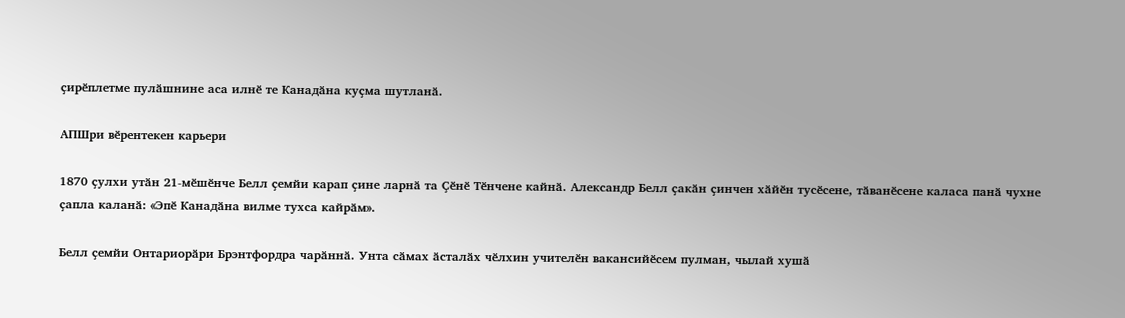ҫирӗплетме пулӑшнине аса илнӗ те Канадӑна куҫма шутланӑ.

АПШри вӗрентекен карьери

1870 ҫулхи утӑн 21-мӗшӗнче Белл ҫемйи карап ҫине ларнӑ та Ҫӗнӗ Тӗнчене кайнӑ. Александр Белл ҫакӑн ҫинчен хӑйӗн тусӗсене, тӑванӗсене каласа панӑ чухне ҫапла каланӑ: «Эпӗ Канадӑна вилме тухса кайрӑм».

Белл ҫемйи Онтариорӑри Брэнтфордра чарӑннӑ. Унта сӑмах ӑсталӑх чӗлхин учителӗн вакансийӗсем пулман, чылай хушӑ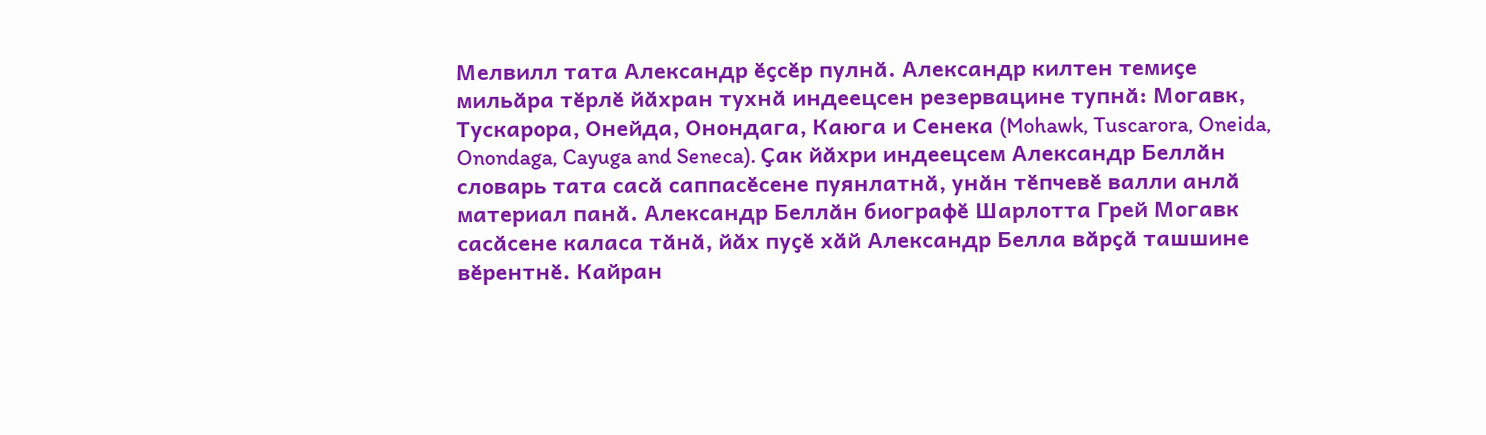Мелвилл тата Александр ӗҫсӗр пулнӑ. Александр килтен темиҫе мильӑра тӗрлӗ йӑхран тухнӑ индеецсен резервацине тупнӑ: Могавк, Тускарора, Онейда, Онондага, Каюга и Сенека (Mohawk, Tuscarora, Oneida, Onondaga, Cayuga and Seneca). Ҫак йӑхри индеецсем Александр Беллӑн словарь тата сасӑ саппасӗсене пуянлатнӑ, унӑн тӗпчевӗ валли анлӑ материал панӑ. Александр Беллӑн биографӗ Шарлотта Грей Могавк сасӑсене каласа тӑнӑ, йӑх пуҫӗ хӑй Александр Белла вӑрҫӑ ташшине вӗрентнӗ. Кайран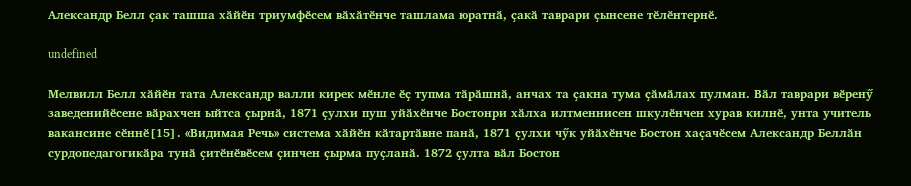Александр Белл ҫак ташша хӑйӗн триумфӗсем вӑхӑтӗнче ташлама юратнӑ, ҫакӑ таврари ҫынсене тӗлӗнтернӗ.

undefined

Мелвилл Белл хӑйӗн тата Александр валли кирек мӗнле ӗҫ тупма тӑрӑшнӑ, анчах та ҫакна тума ҫӑмӑлах пулман. Вӑл таврари вӗренӳ заведенийӗсене вӑрахчен ыйтса ҫырнӑ, 1871 ҫулхи пуш уйӑхӗнче Бостонри хӑлха илтменнисен шкулӗнчен хурав килнӗ, унта учитель вакансине сӗннӗ[15]. «Видимая Речь» система хӑйӗн кӑтартӑвне панӑ, 1871 ҫулхи чӳк уйӑхӗнче Бостон хаҫачӗсем Александр Беллӑн сурдопедагогикӑра тунӑ ҫитӗнӗвӗсем ҫинчен ҫырма пуҫланӑ. 1872 ҫулта вӑл Бостон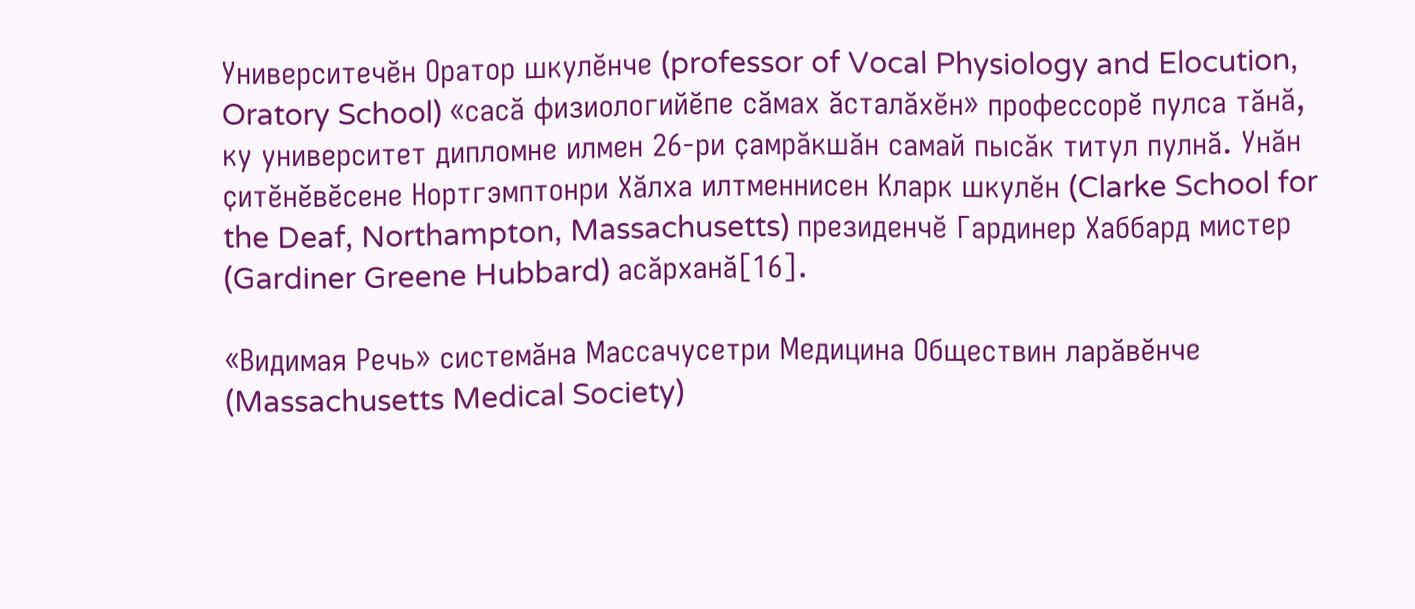Университечӗн Оратор шкулӗнче (professor of Vocal Physiology and Elocution, Oratory School) «сасӑ физиологийӗпе сӑмах ӑсталӑхӗн» профессорӗ пулса тӑнӑ, ку университет дипломне илмен 26-ри ҫамрӑкшӑн самай пысӑк титул пулнӑ. Унӑн ҫитӗнӗвӗсене Нортгэмптонри Хӑлха илтменнисен Кларк шкулӗн (Clarke School for the Deaf, Northampton, Massachusetts) президенчӗ Гардинер Хаббард мистер (Gardiner Greene Hubbard) асӑрханӑ[16].

«Видимая Речь» системӑна Массачусетри Медицина Обществин ларӑвӗнче (Massachusetts Medical Society)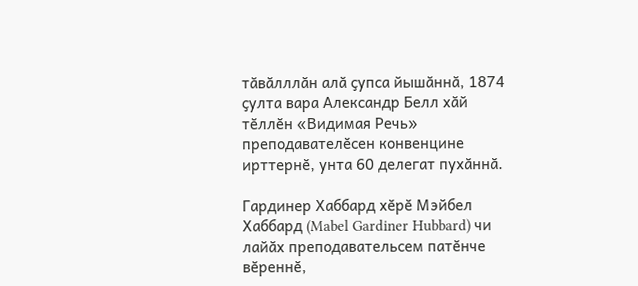тӑвӑлллӑн алӑ ҫупса йышӑннӑ, 1874 ҫулта вара Александр Белл хӑй тӗллӗн «Видимая Речь» преподавателӗсен конвенцине ирттернӗ, унта 60 делегат пухӑннӑ.

Гардинер Хаббард хӗрӗ Мэйбел Хаббард (Mabel Gardiner Hubbard) чи лайӑх преподавательсем патӗнче вӗреннӗ,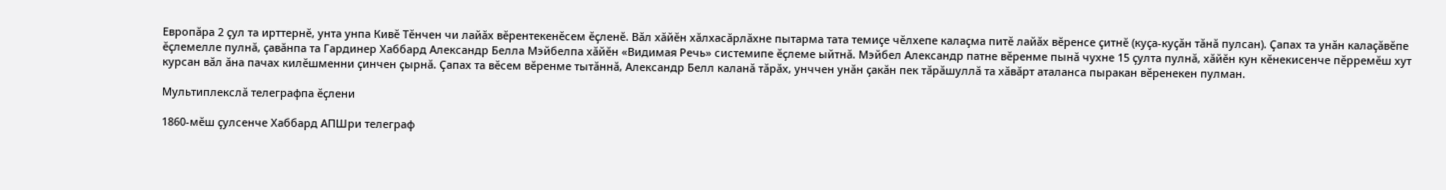Европӑра 2 ҫул та ирттернӗ, унта унпа Кивӗ Тӗнчен чи лайӑх вӗрентекенӗсем ӗҫленӗ. Вӑл хӑйӗн хӑлхасӑрлӑхне пытарма тата темиҫе чӗлхепе калаҫма питӗ лайӑх вӗренсе ҫитнӗ (куҫа-куҫӑн тӑнӑ пулсан). Ҫапах та унӑн калаҫӑвӗпе ӗҫлемелле пулнӑ, ҫавӑнпа та Гардинер Хаббард Александр Белла Мэйбелпа хӑйӗн «Видимая Речь» системипе ӗҫлеме ыйтнӑ. Мэйбел Александр патне вӗренме пынӑ чухне 15 ҫулта пулнӑ, хӑйӗн кун кӗнекисенче пӗрремӗш хут курсан вӑл ӑна пачах килӗшменни ҫинчен ҫырнӑ. Ҫапах та вӗсем вӗренме тытӑннӑ, Александр Белл каланӑ тӑрӑх, унччен унӑн ҫакӑн пек тӑрӑшуллӑ та хӑвӑрт аталанса пыракан вӗренекен пулман.

Мультиплекслӑ телеграфпа ӗҫлени

1860-мӗш ҫулсенче Хаббард АПШри телеграф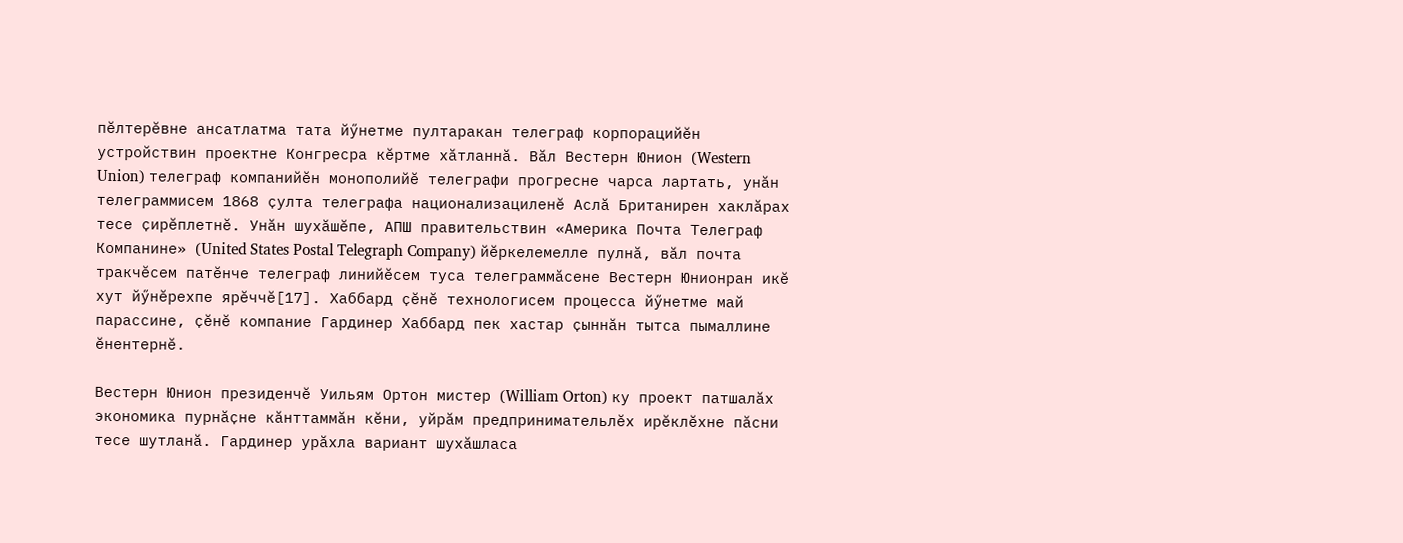пӗлтерӗвне ансатлатма тата йӳнетме пултаракан телеграф корпорацийӗн устройствин проектне Конгресра кӗртме хӑтланнӑ. Вӑл Вестерн Юнион (Western Union) телеграф компанийӗн монополийӗ телеграфи прогресне чарса лартать, унӑн телеграммисем 1868 ҫулта телеграфа национализациленӗ Аслӑ Британирен хаклӑрах тесе ҫирӗплетнӗ. Унӑн шухӑшӗпе, АПШ правительствин «Америка Почта Телеграф Компанине» (United States Postal Telegraph Company) йӗркелемелле пулнӑ, вӑл почта тракчӗсем патӗнче телеграф линийӗсем туса телеграммӑсене Вестерн Юнионран икӗ хут йӳнӗрехпе ярӗччӗ[17]. Хаббард ҫӗнӗ технологисем процесса йӳнетме май парассине, ҫӗнӗ компание Гардинер Хаббард пек хастар ҫыннӑн тытса пымаллине ӗнентернӗ.

Вестерн Юнион президенчӗ Уильям Ортон мистер (William Orton) ку проект патшалӑх экономика пурнӑҫне кӑнттаммӑн кӗни, уйрӑм предпринимательлӗх ирӗклӗхне пӑсни тесе шутланӑ. Гардинер урӑхла вариант шухӑшласа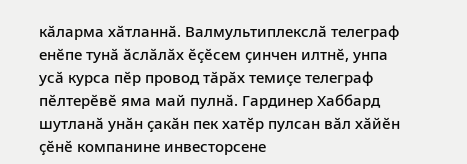кӑларма хӑтланнӑ. Валмультиплекслӑ телеграф енӗпе тунӑ ӑслӑлӑх ӗҫӗсем ҫинчен илтнӗ, унпа усӑ курса пӗр провод тӑрӑх темиҫе телеграф пӗлтерӗвӗ яма май пулнӑ. Гардинер Хаббард шутланӑ унӑн ҫакӑн пек хатӗр пулсан вӑл хӑйӗн ҫӗнӗ компанине инвесторсене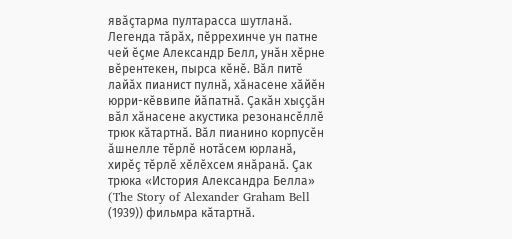явӑҫтарма пултарасса шутланӑ. Легенда тӑрӑх, пӗррехинче ун патне чей ӗҫме Александр Белл, унӑн хӗрне вӗрентекен, пырса кӗнӗ. Вӑл питӗ лайӑх пианист пулнӑ, хӑнасене хӑйӗн юрри-кӗввипе йӑпатнӑ. Ҫакӑн хыҫҫӑн вӑл хӑнасене акустика резонансӗллӗ трюк кӑтартнӑ. Вӑл пианино корпусӗн ӑшнелле тӗрлӗ нотӑсем юрланӑ, хирӗҫ тӗрлӗ хӗлӗхсем янӑранӑ. Ҫак трюка «История Александра Белла» (The Story of Alexander Graham Bell (1939)) фильмра кӑтартнӑ.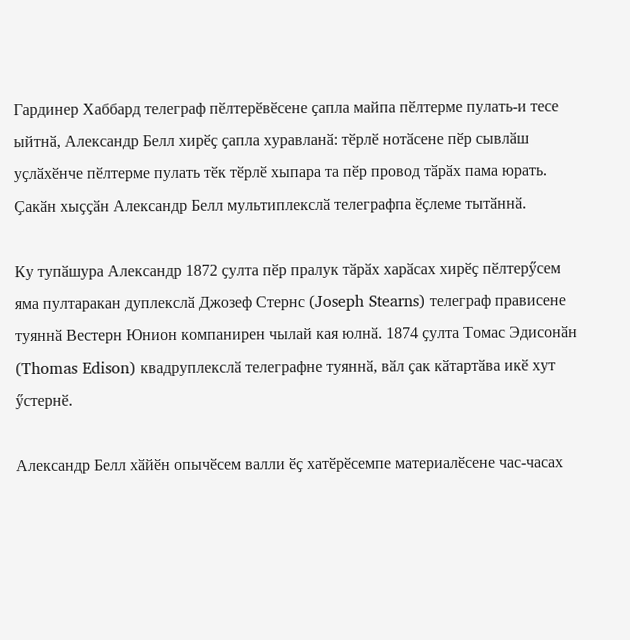Гардинер Хаббард телеграф пӗлтерӗвӗсене ҫапла майпа пӗлтерме пулать-и тесе ыйтнӑ, Александр Белл хирӗҫ ҫапла хуравланӑ: тӗрлӗ нотӑсене пӗр сывлӑш уҫлӑхӗнче пӗлтерме пулать тӗк тӗрлӗ хыпара та пӗр провод тӑрӑх пама юрать. Ҫакӑн хыҫҫӑн Александр Белл мультиплекслӑ телеграфпа ӗҫлеме тытӑннӑ.

Ку тупӑшура Александр 1872 ҫулта пӗр пралук тӑрӑх харӑсах хирӗҫ пӗлтерӳсем яма пултаракан дуплекслӑ Джозеф Стернс (Joseph Stearns) телеграф прависене туяннӑ Вестерн Юнион компанирен чылай кая юлнӑ. 1874 ҫулта Томас Эдисонӑн (Thomas Edison) квадруплекслӑ телеграфне туяннӑ, вӑл ҫак кӑтартӑва икӗ хут ӳстернӗ.

Александр Белл хӑйӗн опычӗсем валли ӗҫ хатӗрӗсемпе материалӗсене час-часах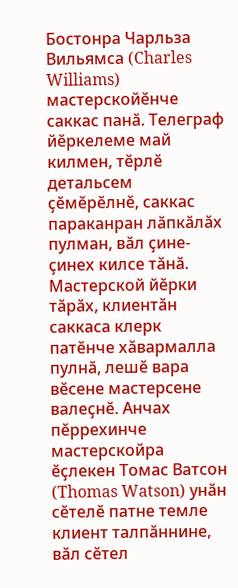Бостонра Чарльза Вильямса (Charles Williams) мастерскойӗнче саккас панӑ. Телеграф йӗркелеме май килмен, тӗрлӗ детальсем ҫӗмӗрӗлнӗ, саккас параканран лӑпкӑлӑх пулман, вӑл ҫине-ҫинех килсе тӑнӑ. Мастерской йӗрки тӑрӑх, клиентӑн саккаса клерк патӗнче хӑвармалла пулнӑ, лешӗ вара вӗсене мастерсене валеҫнӗ. Анчах пӗррехинче мастерскойра ӗҫлекен Томас Ватсон (Thomas Watson) унӑн сӗтелӗ патне темле клиент талпӑннине, вӑл сӗтел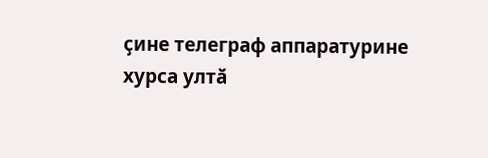ҫине телеграф аппаратурине хурса ултӑ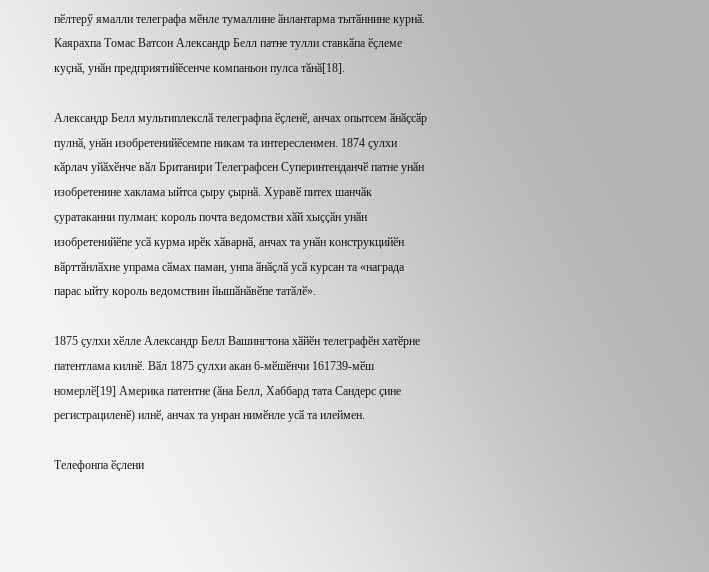пӗлтерӳ ямалли телеграфа мӗнле тумаллине ӑнлантарма тытӑннине курнӑ. Каярахпа Томас Ватсон Александр Белл патне тулли ставкӑпа ӗҫлеме куҫнӑ, унӑн предприятийӗсенче компаньон пулса тӑнӑ[18].

Александр Белл мультиплекслӑ телеграфпа ӗҫленӗ, анчах опытсем ӑнӑҫсӑр пулнӑ, унӑн изобретенийӗсемпе никам та интересленмен. 1874 ҫулхи кӑрлач уйӑхӗнче вӑл Британири Телеграфсен Суперинтенданчӗ патне унӑн изобретенине хаклама ыйтса ҫыру ҫырнӑ. Хуравӗ питех шанчӑк ҫуратаканни пулман: король почта ведомстви хӑй хыҫҫӑн унӑн изобретенийӗпе усӑ курма ирӗк хӑварнӑ, анчах та унӑн конструкцийӗн вӑрттӑнлӑхне упрама сӑмах паман, унпа ӑнӑҫлӑ усӑ курсан та «награда парас ыйту король ведомствин йышӑнӑвӗпе татӑлӗ».

1875 ҫулхи хӗлле Александр Белл Вашингтона хӑйӗн телеграфӗн хатӗрне патентлама килнӗ. Вӑл 1875 ҫулхи акан 6-мӗшӗнчи 161739-мӗш номерлӗ[19] Америка патентне (ӑна Белл, Хаббард тата Сандерс ҫине регистрациленӗ) илнӗ, анчах та унран нимӗнле усӑ та илеймен.

Телефонпа ӗҫлени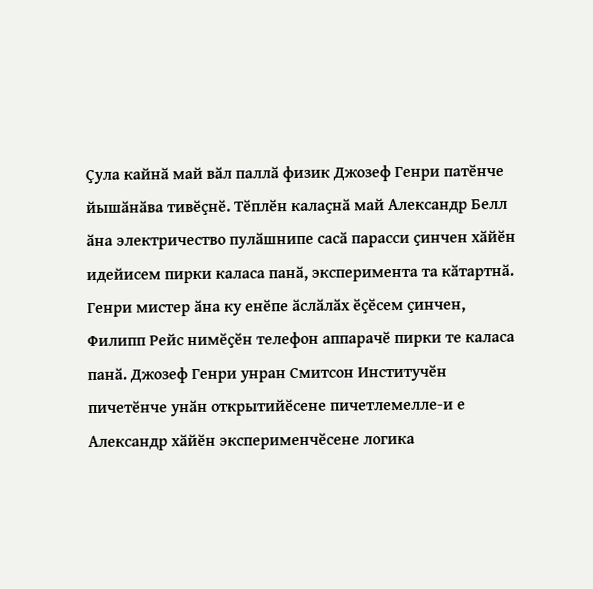Ҫула кайнӑ май вӑл паллӑ физик Джозеф Генри патӗнче йышӑнӑва тивӗҫнӗ. Тӗплӗн калаҫнӑ май Александр Белл ӑна электричество пулӑшнипе сасӑ парасси ҫинчен хӑйӗн идейисем пирки каласа панӑ, эксперимента та кӑтартнӑ. Генри мистер ӑна ку енӗпе ӑслӑлӑх ӗҫӗсем ҫинчен, Филипп Рейс нимӗҫӗн телефон аппарачӗ пирки те каласа панӑ. Джозеф Генри унран Смитсон Институчӗн пичетӗнче унӑн открытийӗсене пичетлемелле-и е Александр хӑйӗн эксперименчӗсене логика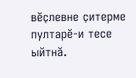вӗҫлевне ҫитерме пултарӗ-и тесе ыйтнӑ.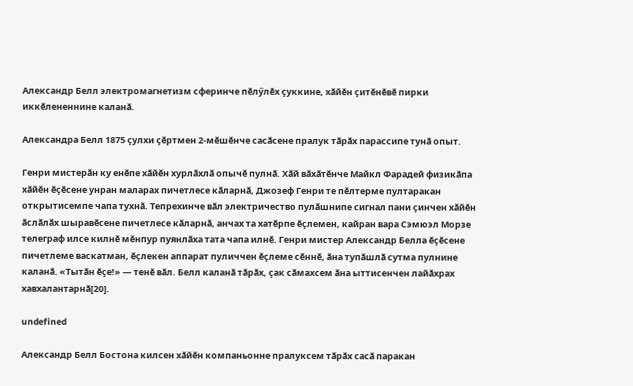Александр Белл электромагнетизм сферинче пӗлӳлӗх ҫуккине, хӑйӗн ҫитӗнӗвӗ пирки иккӗлененнине каланӑ.

Александра Белл 1875 ҫулхи ҫӗртмен 2-мӗшӗнче сасӑсене пралук тӑрӑх парассипе тунӑ опыт.

Генри мистерӑн ку енӗпе хӑйӗн хурлӑхлӑ опычӗ пулнӑ. Хӑй вӑхӑтӗнче Майкл Фарадей физикӑпа хӑйӗн ӗҫӗсене унран маларах пичетлесе кӑларнӑ, Джозеф Генри те пӗлтерме пултаракан открытисемпе чапа тухнӑ. Тепрехинче вӑл электричество пулӑшнипе сигнал пани ҫинчен хӑйӗн ӑслӑлӑх шыравӗсене пичетлесе кӑларнӑ, анчах та хатӗрпе ӗҫлемен, кайран вара Сэмюэл Морзе телеграф илсе килнӗ мӗнпур пуянлӑха тата чапа илнӗ. Генри мистер Александр Белла ӗҫӗсене пичетлеме васкатман, ӗҫлекен аппарат пуличчен ӗҫлеме сӗннӗ, ӑна тупӑшлӑ сутма пулнине каланӑ. «Тытӑн ӗҫе!» — тенӗ вӑл. Белл каланӑ тӑрӑх, ҫак сӑмахсем ӑна ыттисенчен лайӑхрах хавхалантарнӑ[20].

undefined

Александр Белл Бостона килсен хӑйӗн компаньонне пралуксем тӑрӑх сасӑ паракан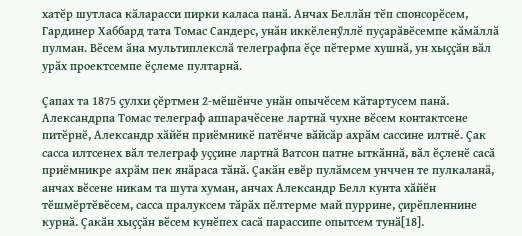хатӗр шутласа кӑларасси пирки каласа панӑ. Анчах Беллӑн тӗп спонсорӗсем, Гардинер Хаббард тата Томас Сандерс, унӑн иккӗленӳллӗ пуҫарӑвӗсемпе кӑмӑллӑ пулман. Вӗсем ӑна мультиплекслӑ телеграфпа ӗҫе пӗтерме хушнӑ, ун хыҫҫӑн вӑл урӑх проектсемпе ӗҫлеме пултарнӑ.

Ҫапах та 1875 ҫулхи ҫӗртмен 2-мӗшӗнче унӑн опычӗсем кӑтартусем панӑ. Александрпа Томас телеграф аппарачӗсене лартнӑ чухне вӗсем контактсене питӗрнӗ, Александр хӑйӗн приёмникӗ патӗнче вӑйсӑр ахрӑм сассине илтнӗ. Ҫак сасса илтсенех вӑл телеграф уҫҫине лартнӑ Ватсон патне ыткӑннӑ, вӑл ӗҫленӗ сасӑ приёмникре ахрӑм пек янӑраса тӑнӑ. Ҫакӑн евӗр пулӑмсем унччен те пулкаланӑ, анчах вӗсене никам та шута хуман, анчах Александр Белл кунта хӑйӗн тӗшмӗртӗвӗсем, сасса пралуксем тӑрӑх пӗлтерме май пуррине, ҫирӗпленнине курнӑ. Ҫакӑн хыҫҫӑн вӗсем кунӗпех сасӑ парассипе опытсем тунӑ[18].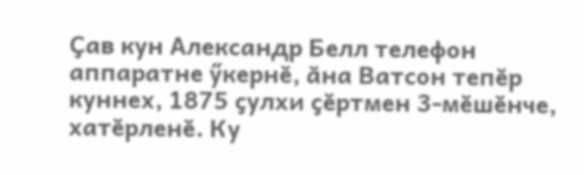Ҫав кун Александр Белл телефон аппаратне ӳкернӗ, ӑна Ватсон тепӗр куннех, 1875 ҫулхи ҫӗртмен 3-мӗшӗнче, хатӗрленӗ. Ку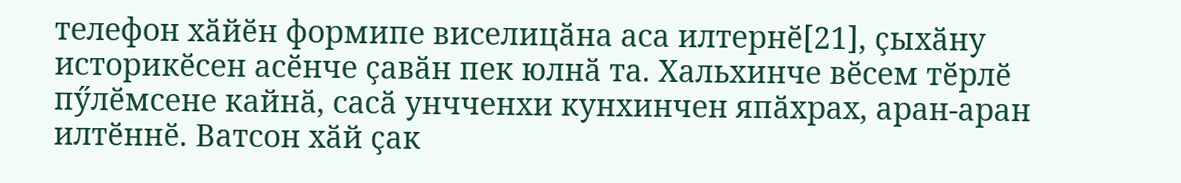телефон хӑйӗн формипе виселицӑна аса илтернӗ[21], ҫыхӑну историкӗсен асӗнче ҫавӑн пек юлнӑ та. Хальхинче вӗсем тӗрлӗ пӳлӗмсене кайнӑ, сасӑ унчченхи кунхинчен япӑхрах, аран-аран илтӗннӗ. Ватсон хӑй ҫак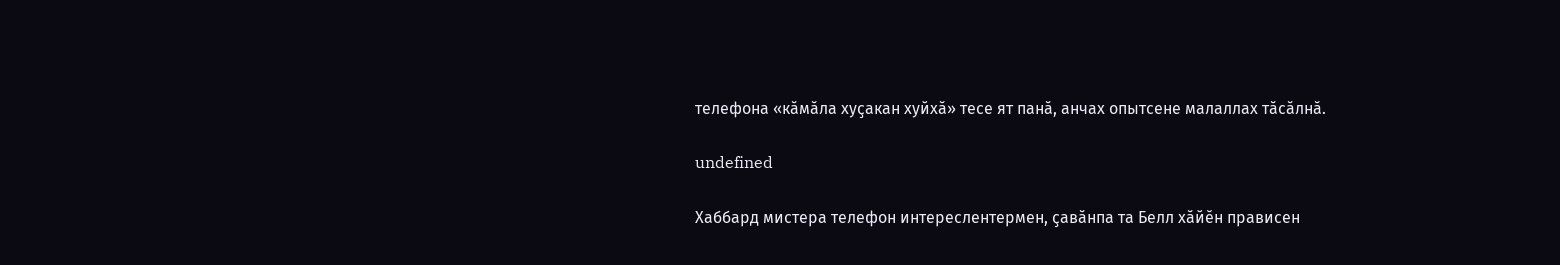телефона «кӑмӑла хуҫакан хуйхӑ» тесе ят панӑ, анчах опытсене малаллах тӑсӑлнӑ.

undefined

Хаббард мистера телефон интереслентермен, ҫавӑнпа та Белл хӑйӗн прависен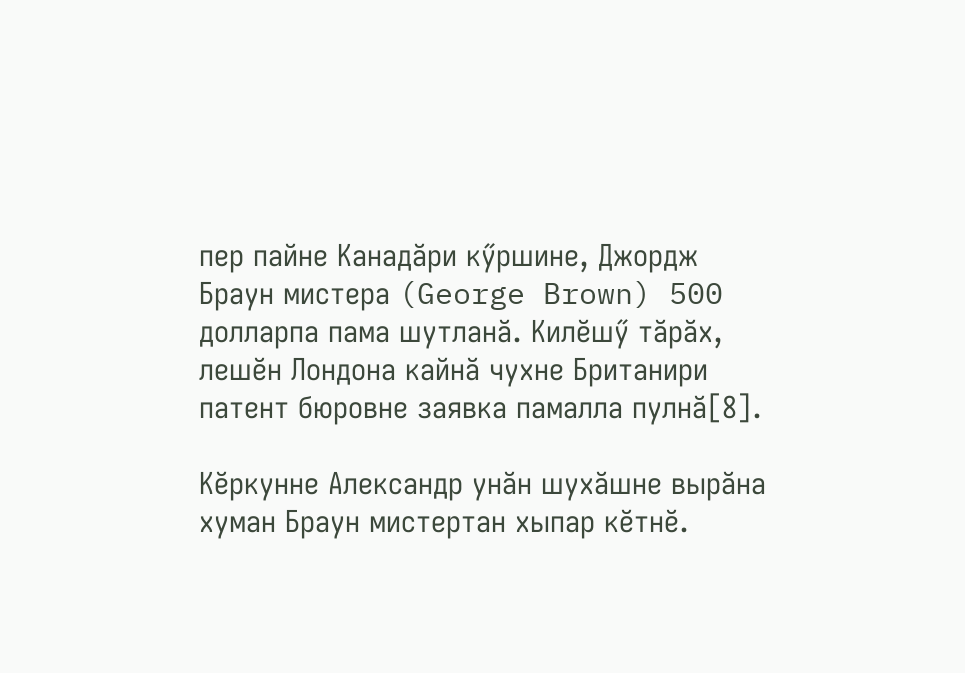пер пайне Канадӑри кӳршине, Джордж Браун мистера (George Brown) 500 долларпа пама шутланӑ. Килӗшӳ тӑрӑх, лешӗн Лондона кайнӑ чухне Британири патент бюровне заявка памалла пулнӑ[8].

Кӗркунне Александр унӑн шухӑшне вырӑна хуман Браун мистертан хыпар кӗтнӗ.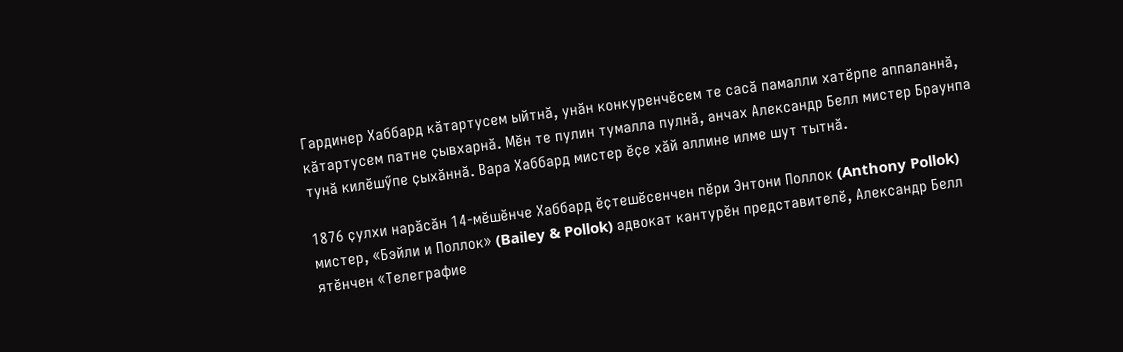Гардинер Хаббард кӑтартусем ыйтнӑ, унӑн конкуренчӗсем те сасӑ памалли хатӗрпе аппаланнӑ, кӑтартусем патне ҫывхарнӑ. Мӗн те пулин тумалла пулнӑ, анчах Александр Белл мистер Браунпа тунӑ килӗшӳпе ҫыхӑннӑ. Вара Хаббард мистер ӗҫе хӑй аллине илме шут тытнӑ.

1876 ҫулхи нарӑсӑн 14-мӗшӗнче Хаббард ӗҫтешӗсенчен пӗри Энтони Поллок (Anthony Pollok) мистер, «Бэйли и Поллок» (Bailey & Pollok) адвокат кантурӗн представителӗ, Александр Белл ятӗнчен «Телеграфие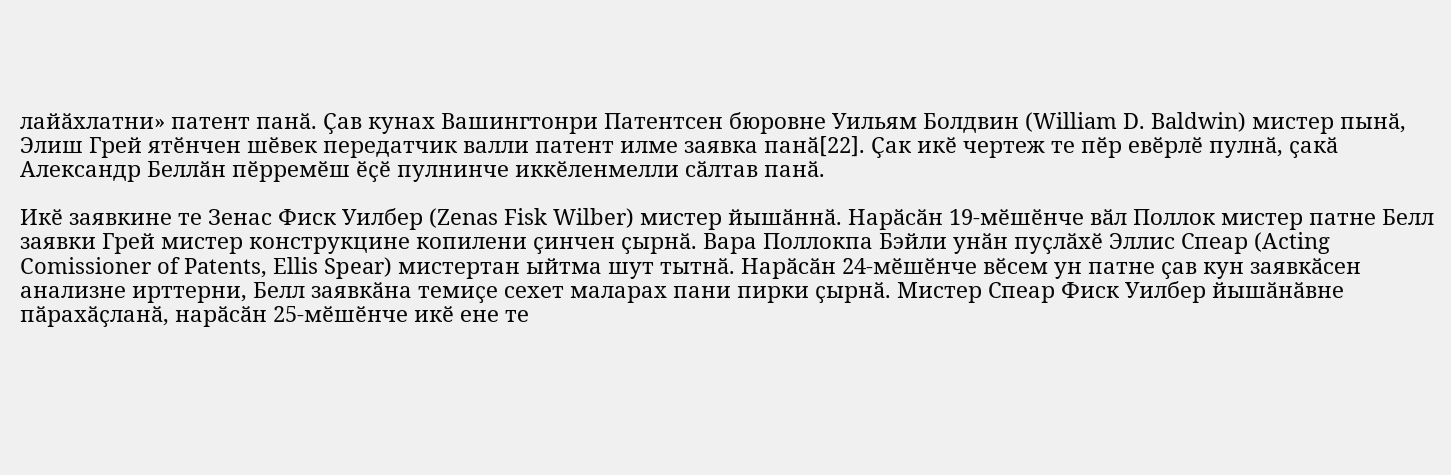лайӑхлатни» патент панӑ. Ҫав кунах Вашингтонри Патентсен бюровне Уильям Болдвин (William D. Baldwin) мистер пынӑ, Элиш Грей ятӗнчен шӗвек передатчик валли патент илме заявка панӑ[22]. Ҫак икӗ чертеж те пӗр евӗрлӗ пулнӑ, ҫакӑ Александр Беллӑн пӗрремӗш ӗҫӗ пулнинче иккӗленмелли сӑлтав панӑ.

Икӗ заявкине те Зенас Фиск Уилбер (Zenas Fisk Wilber) мистер йышӑннӑ. Нарӑсӑн 19-мӗшӗнче вӑл Поллок мистер патне Белл заявки Грей мистер конструкцине копилени ҫинчен ҫырнӑ. Вара Поллокпа Бэйли унӑн пуҫлӑхӗ Эллис Спеар (Acting Comissioner of Patents, Ellis Spear) мистертан ыйтма шут тытнӑ. Нарӑсӑн 24-мӗшӗнче вӗсем ун патне ҫав кун заявкӑсен анализне ирттерни, Белл заявкӑна темиҫе сехет маларах пани пирки ҫырнӑ. Мистер Спеар Фиск Уилбер йышӑнӑвне пӑрахӑҫланӑ, нарӑсӑн 25-мӗшӗнче икӗ ене те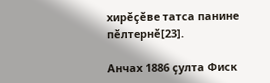хирӗҫӗве татса панине пӗлтернӗ[23].

Анчах 1886 ҫулта Фиск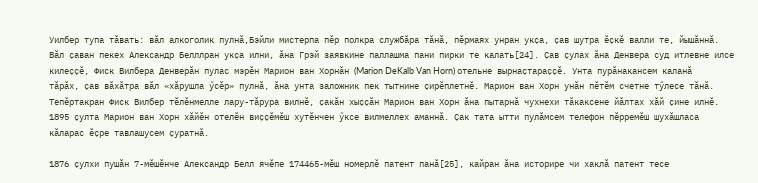Уилбер тупа тӑвать: вӑл алкоголик пулнӑ,Бэйли мистерпа пӗр полкра службӑра тӑнӑ, пӗрмаях унран укҫа, ҫав шутра ӗҫкӗ валли те, йышӑннӑ. Вӑл ҫаван пекех Александр Белллран укҫа илни, ӑна Грэй заявкине паллашма пани пирки те калать[24]. Ҫав ҫулах ӑна Денвера суд итлевне илсе килеҫҫӗ, Фиск Вилбера Денверӑн пулас мэрӗн Марион ван Хорнӑн (Marion DeKalb Van Horn) отельне вырнаҫтараҫҫӗ. Унта пурӑнакансем каланӑ тӑрӑх, ҫав вӑхӑтра вӑл «хӑрушла ӳсӗр» пулнӑ, ӑна унта заложник пек тытнине ҫирӗплетнӗ. Марион ван Хорн унӑн пӗтӗм счетне тӳлесе тӑнӑ. Тепӗртакран Фиск Вилбер тӗлӗнмелле лару-тӑрура вилнӗ, ҫакӑн хыҫҫӑн Марион ван Хорн ӑна пытарнӑ чухнехи тӑкаксене йӑлтах хӑй ҫине илнӗ. 1895 ҫулта Марион ван Хорн хӑйӗн отелӗн виҫҫӗмӗш хутӗнчен ӳксе вилмеллех аманнӑ. Ҫак тата ытти пулӑмсем телефон пӗрремӗш шухӑшласа кӑларас ӗҫре тавлашусем ҫуратнӑ.

1876 ҫулхи пушӑн 7-мӗшӗнче Александр Белл ячӗпе 174465-мӗш номерлӗ патент панӑ[25], кайран ӑна историре чи хаклӑ патент тесе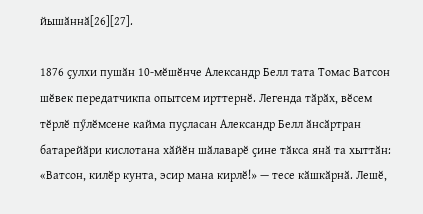йышӑннӑ[26][27].

1876 ҫулхи пушӑн 10-мӗшӗнче Александр Белл тата Томас Ватсон шӗвек передатчикпа опытсем ирттернӗ. Легенда тӑрӑх, вӗсем тӗрлӗ пӳлӗмсене кайма пуҫласан Александр Белл ӑнсӑртран батарейӑри кислотана хӑйӗн шӑлаварӗ ҫине тӑкса янӑ та хыттӑн: «Ватсон, килӗр кунта, эсир мана кирлӗ!» — тесе кӑшкӑрнӑ. Лешӗ,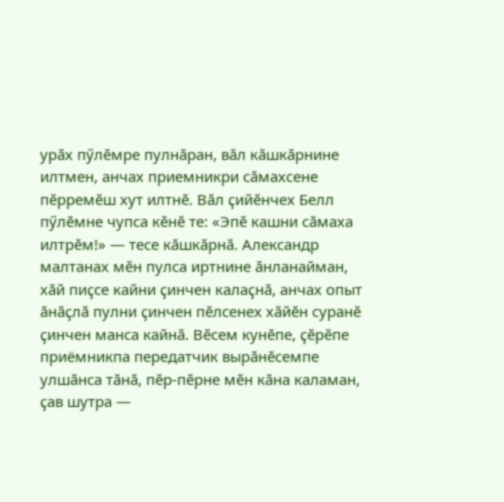урӑх пӳлӗмре пулнӑран, вӑл кӑшкӑрнине илтмен, анчах приемникри сӑмахсене пӗрремӗш хут илтнӗ. Вӑл ҫийӗнчех Белл пӳлӗмне чупса кӗнӗ те: «Эпӗ кашни сӑмаха илтрӗм!» — тесе кӑшкӑрнӑ. Александр малтанах мӗн пулса иртнине ӑнланайман, хӑй пиҫсе кайни ҫинчен калаҫнӑ, анчах опыт ӑнӑҫлӑ пулни ҫинчен пӗлсенех хӑйӗн суранӗ ҫинчен манса кайнӑ. Вӗсем кунӗпе, ҫӗрӗпе приёмникпа передатчик вырӑнӗсемпе улшӑнса тӑнӑ, пӗр-пӗрне мӗн кӑна каламан, ҫав шутра —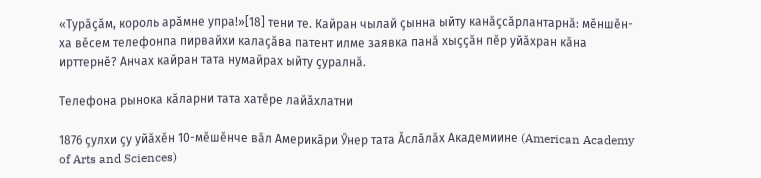«Турӑҫӑм, король арӑмне упра!»[18] тени те. Кайран чылай ҫынна ыйту канӑҫсӑрлантарнӑ: мӗншӗн-ха вӗсем телефонпа пирвайхи калаҫӑва патент илме заявка панӑ хыҫҫӑн пӗр уйӑхран кӑна ирттернӗ? Анчах кайран тата нумайрах ыйту ҫуралнӑ.

Телефона рынока кӑларни тата хатӗре лайӑхлатни

1876 ҫулхи ҫу уйӑхӗн 10-мӗшӗнче вӑл Америкӑри Ӳнер тата Ӑслӑлӑх Академиине (American Academy of Arts and Sciences)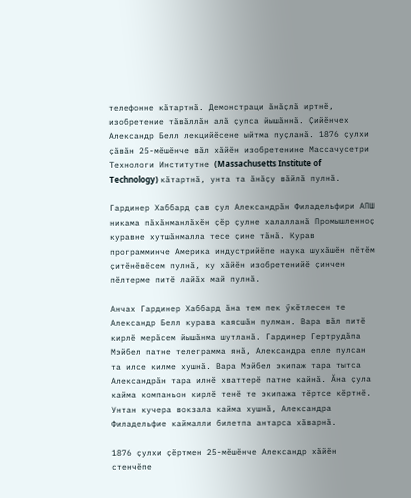телефонне кӑтартнӑ. Демонстраци ӑнӑҫлӑ иртнӗ, изобретение тӑвӑллӑн алӑ ҫупса йышӑннӑ. Ҫийӗнчех Александр Белл лекцийӗсене ыйтма пуҫланӑ. 1876 ҫулхи ҫӑвӑн 25-мӗшӗнче вӑл хӑйӗн изобретенине Массачусетри Технологи Институтне (Massachusetts Institute of Technology) кӑтартнӑ, унта та ӑнӑҫу вӑйлӑ пулнӑ.

Гардинер Хаббард ҫав ҫул Александрӑн Филадельфири АПШ никама пӑхӑнманлӑхӗн ҫӗр ҫулне халалланӑ Промышленноҫ куравне хутшӑнмалла тесе ҫине тӑнӑ. Курав программинче Америка индустрийӗпе наука шухӑшӗн пӗтӗм ҫитӗнӗвӗсем пулнӑ, ку хӑйӗн изобретенийӗ ҫинчен пӗлтерме питӗ лайӑх май пулнӑ.

Анчах Гардинер Хаббард ӑна тем пек ӳкӗтлесен те Александр Белл курава каясшӑн пулман. Вара вӑл питӗ кирлӗ мерӑсем йышӑнма шутланӑ. Гардинер Гертрудӑпа Мэйбел патне телеграмма янӑ, Александра епле пулсан та илсе килме хушнӑ. Вара Мэйбел экипаж тара тытса Александрӑн тара илнӗ хваттерӗ патне кайнӑ. Ӑна ҫула кайма компаньон кирлӗ тенӗ те экипажа тӗртсе кӗртнӗ. Унтан кучера вокзала кайма хушнӑ, Александра Филадельфие каймалли билетпа антарса хӑварнӑ.

1876 ҫулхи ҫӗртмен 25-мӗшӗнче Александр хӑйӗн стенчӗпе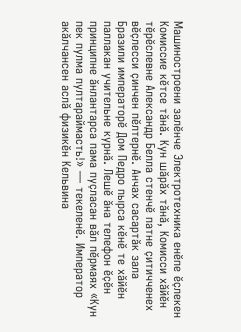Машиностроени залӗнче Электротехника енӗпе ӗҫлекен Комиссие кӗтсе тӑнӑ. Кун шӑрӑх тӑнӑ, Комисси хӑйӗн тӗрӗслевне Александр Белла стенчӗ патне ҫитичченех вӗҫлесси ҫинчен пӗлтернӗ. Анчах сасартӑк зала Бразили императорӗ Дом Педро пырса кӗнӗ те хӑйӗн паллакан учительне курнӑ. Лешӗ ӑна телефон ӗҫӗн принципне ӑнлантарса пама пуҫласан вӑл пӗрмаях «Кун пек пулма пултараймасть!» — текеленӗ. Император акӑлчансен аслӑ физикӗн Кельвина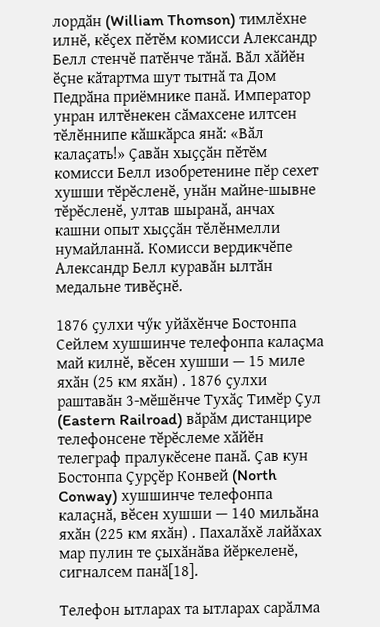лордӑн (William Thomson) тимлӗхне илнӗ, кӗҫех пӗтӗм комисси Александр Белл стенчӗ патӗнче тӑнӑ. Вӑл хӑйӗн ӗҫне кӑтартма шут тытнӑ та Дом Педрӑна приёмнике панӑ. Император унран илтӗнекен сӑмахсене илтсен тӗлӗннипе кӑшкӑрса янӑ: «Вӑл калаҫать!» Ҫавӑн хыҫҫӑн пӗтӗм комисси Белл изобретенине пӗр сехет хушши тӗрӗсленӗ, унӑн майне-шывне тӗрӗсленӗ, ултав шыранӑ, анчах кашни опыт хыҫҫӑн тӗлӗнмелли нумайланнӑ. Комисси вердикчӗпе Александр Белл куравӑн ылтӑн медальне тивӗҫнӗ.

1876 ҫулхи чӳк уйӑхӗнче Бостонпа Сейлем хушшинче телефонпа калаҫма май килнӗ, вӗсен хушши — 15 миле яхӑн (25 км яхӑн) . 1876 ҫулхи раштавӑн 3-мӗшӗнче Тухӑҫ Тимӗр Ҫул (Eastern Railroad) вӑрӑм дистанцире телефонсене тӗрӗслеме хӑйӗн телеграф пралукӗсене панӑ. Ҫав кун Бостонпа Ҫурҫӗр Конвей (North Conway) хушшинче телефонпа калаҫнӑ, вӗсен хушши — 140 мильӑна яхӑн (225 км яхӑн) . Пахалӑхӗ лайӑхах мар пулин те ҫыхӑнӑва йӗркеленӗ, сигналсем панӑ[18].

Телефон ытларах та ытларах сарӑлма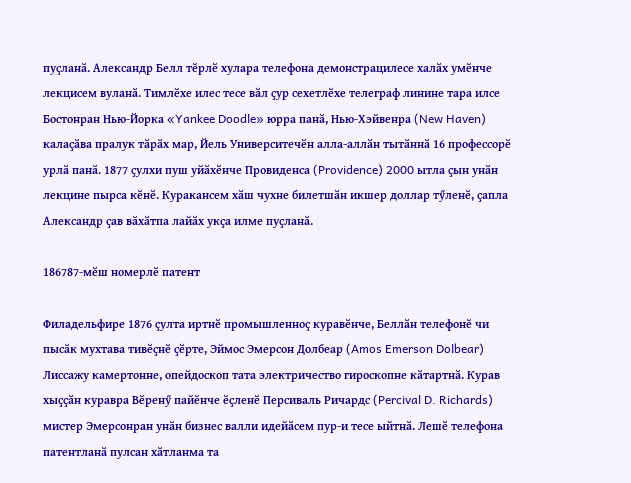пуҫланӑ. Александр Белл тӗрлӗ хулара телефона демонстрацилесе халӑх умӗнче лекцисем вуланӑ. Тимлӗхе илес тесе вӑл ҫур сехетлӗхе телеграф линине тара илсе Бостонран Нью-Йорка «Yankee Doodle» юрра панӑ, Нью-Хэйвенра (New Haven) калаҫӑва пралук тӑрӑх мар, Йель Университечӗн алла-аллӑн тытӑннӑ 16 профессорӗ урлӑ панӑ. 1877 ҫулхи пуш уйӑхӗнче Провиденса (Providence) 2000 ытла ҫын унӑн лекцине пырса кӗнӗ. Куракансем хӑш чухне билетшӑн икшер доллар тӳленӗ, ҫапла Александр ҫав вӑхӑтпа лайӑх укҫа илме пуҫланӑ.

186787-мӗш номерлӗ патент

Филадельфире 1876 ҫулта иртнӗ промышленноҫ куравӗнче, Беллӑн телефонӗ чи пысӑк мухтава тивӗҫнӗ ҫӗрте, Эймос Эмерсон Долбеар (Amos Emerson Dolbear) Лиссажу камертонне, опейдоскоп тата электричество гироскопне кӑтартнӑ. Курав хыҫҫӑн куравра Вӗренӳ пайӗнче ӗҫленӗ Персиваль Ричардс (Percival D. Richards) мистер Эмерсонран унӑн бизнес валли идейӑсем пур-и тесе ыйтнӑ. Лешӗ телефона патентланӑ пулсан хӑтланма та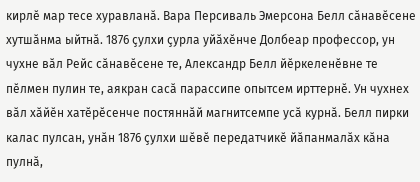кирлӗ мар тесе хуравланӑ. Вара Персиваль Эмерсона Белл сӑнавӗсене хутшӑнма ыйтнӑ. 1876 ҫулхи ҫурла уйӑхӗнче Долбеар профессор, ун чухне вӑл Рейс сӑнавӗсене те, Александр Белл йӗркеленӗвне те пӗлмен пулин те, аякран сасӑ парассипе опытсем ирттернӗ. Ун чухнех вӑл хӑйӗн хатӗрӗсенче постяннӑй магнитсемпе усӑ курнӑ. Белл пирки калас пулсан, унӑн 1876 ҫулхи шӗвӗ передатчикӗ йӑпанмалӑх кӑна пулнӑ,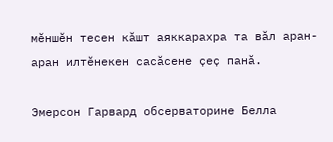мӗншӗн тесен кӑшт аяккарахра та вӑл аран-аран илтӗнекен сасӑсене ҫеҫ панӑ.

Эмерсон Гарвард обсерваторине Белла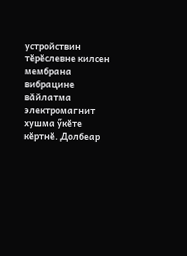устройствин тӗрӗслевне килсен мембрана вибрацине вӑйлатма электромагнит хушма ӳкӗте кӗртнӗ. Долбеар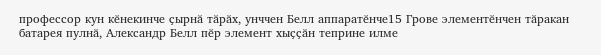профессор кун кӗнекинче ҫырнӑ тӑрӑх, унччен Белл аппаратӗнче15 Грове элементӗнчен тӑракан батарея пулнӑ, Александр Белл пӗр элемент хыҫҫӑн теприне илме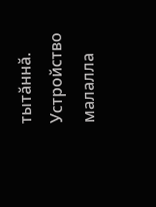тытӑннӑ. Устройство малалла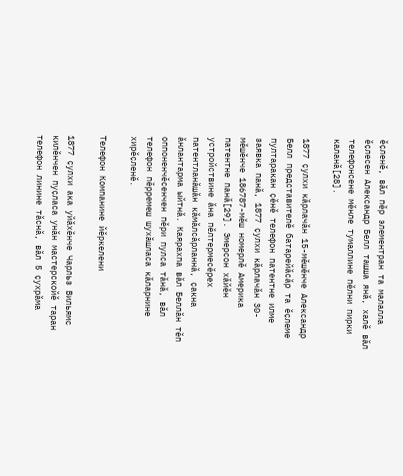ӗҫленӗ, вӑл пӗр элементран та малалла ӗҫлесен Александр Белл ташша янӑ, халӗ вӑл телефонсене мӗнле тумаллине пӗлни пирки каланӑ[28].

1877 ҫулхи кӑрлачӑн 15-мӗшӗнче Александр Белл представителӗ батарейӑсӑр та ӗҫлеме пултаракан ҫӗнӗ телефон патентне илме заявка панӑ, 1877 ҫулхи кӑрлачӑн 30-мӗшӗнче 186787-мӗш номерлӗ Америка патентне панӑ[29]. Эмерсон хӑйӗн устройствине ӑна пӗлтермесӗрех патентланӑшӑн кӑмӑлсӑрланнӑ, ҫакна ӑнлантарма ыйтнӑ. Каярахпа вӑл Беллӑн тӗп оппоненчӗсенчен пӗри пулса тӑнӑ, вӑл телефон пӗрремеш шухӑшласа кӑларнине хирӗҫленӗ.

Телефон Компанине йӗркелени

1877 ҫулхи ака уйӑхӗнче Чарльз Вильямс килӗнчен пуҫласа унӑн мастерскойӗ таран телефон линине тӑснӑ, вӑл 5 ҫухрӑма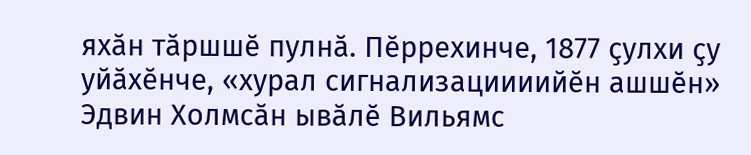яхӑн тӑршшӗ пулнӑ. Пӗррехинче, 1877 ҫулхи ҫу уйӑхӗнче, «хурал сигнализациииийӗн ашшӗн» Эдвин Холмсӑн ывӑлӗ Вильямс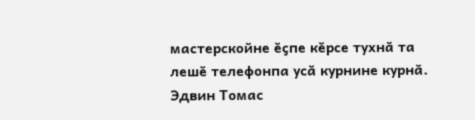мастерскойне ӗҫпе кӗрсе тухнӑ та лешӗ телефонпа усӑ курнине курнӑ. Эдвин Томас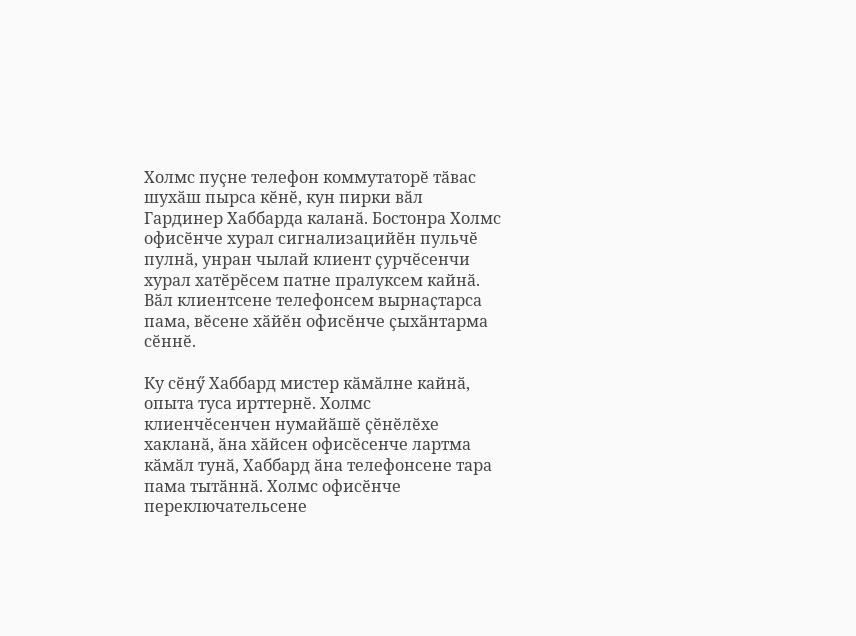Холмс пуҫне телефон коммутаторӗ тӑвас шухӑш пырса кӗнӗ, кун пирки вӑл Гардинер Хаббарда каланӑ. Бостонра Холмс офисӗнче хурал сигнализацийӗн пульчӗ пулнӑ, унран чылай клиент ҫурчӗсенчи хурал хатӗрӗсем патне пралуксем кайнӑ. Вӑл клиентсене телефонсем вырнаҫтарса пама, вӗсене хӑйӗн офисӗнче ҫыхӑнтарма сӗннӗ.

Ку сӗнӳ Хаббард мистер кӑмӑлне кайнӑ, опыта туса ирттернӗ. Холмс клиенчӗсенчен нумайӑшӗ ҫӗнӗлӗхе хакланӑ, ӑна хӑйсен офисӗсенче лартма кӑмӑл тунӑ, Хаббард ӑна телефонсене тара пама тытӑннӑ. Холмс офисӗнче переключательсене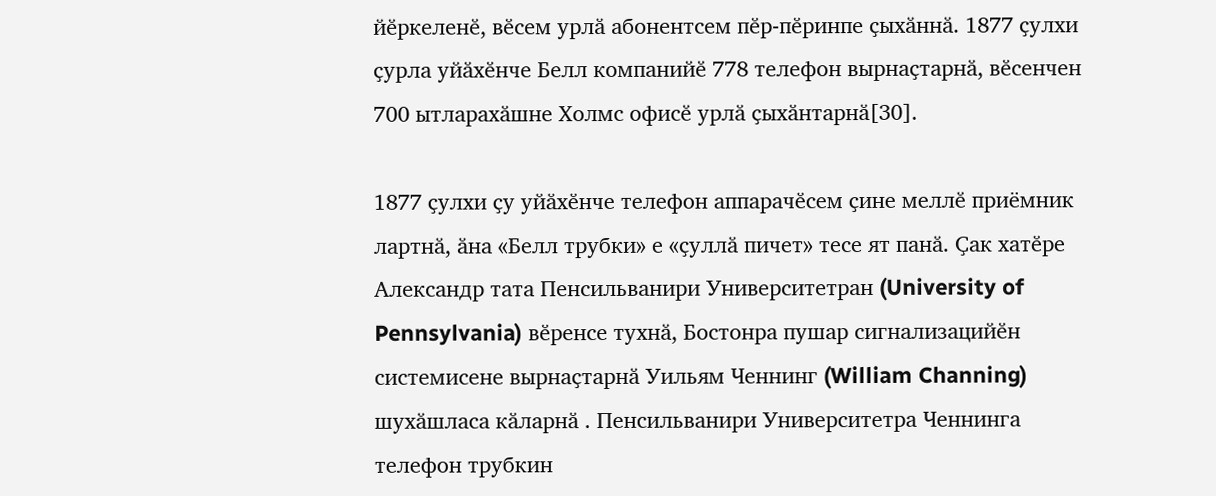йӗркеленӗ, вӗсем урлӑ абонентсем пӗр-пӗринпе ҫыхӑннӑ. 1877 ҫулхи ҫурла уйӑхӗнче Белл компанийӗ 778 телефон вырнаҫтарнӑ, вӗсенчен 700 ытларахӑшне Холмс офисӗ урлӑ ҫыхӑнтарнӑ[30].

1877 ҫулхи ҫу уйӑхӗнче телефон аппарачӗсем ҫине меллӗ приёмник лартнӑ, ӑна «Белл трубки» е «ҫуллӑ пичет» тесе ят панӑ. Ҫак хатӗре Александр тата Пенсильванири Университетран (University of Pennsylvania) вӗренсе тухнӑ, Бостонра пушар сигнализацийӗн системисене вырнаҫтарнӑ Уильям Ченнинг (William Channing) шухӑшласа кӑларнӑ . Пенсильванири Университетра Ченнинга телефон трубкин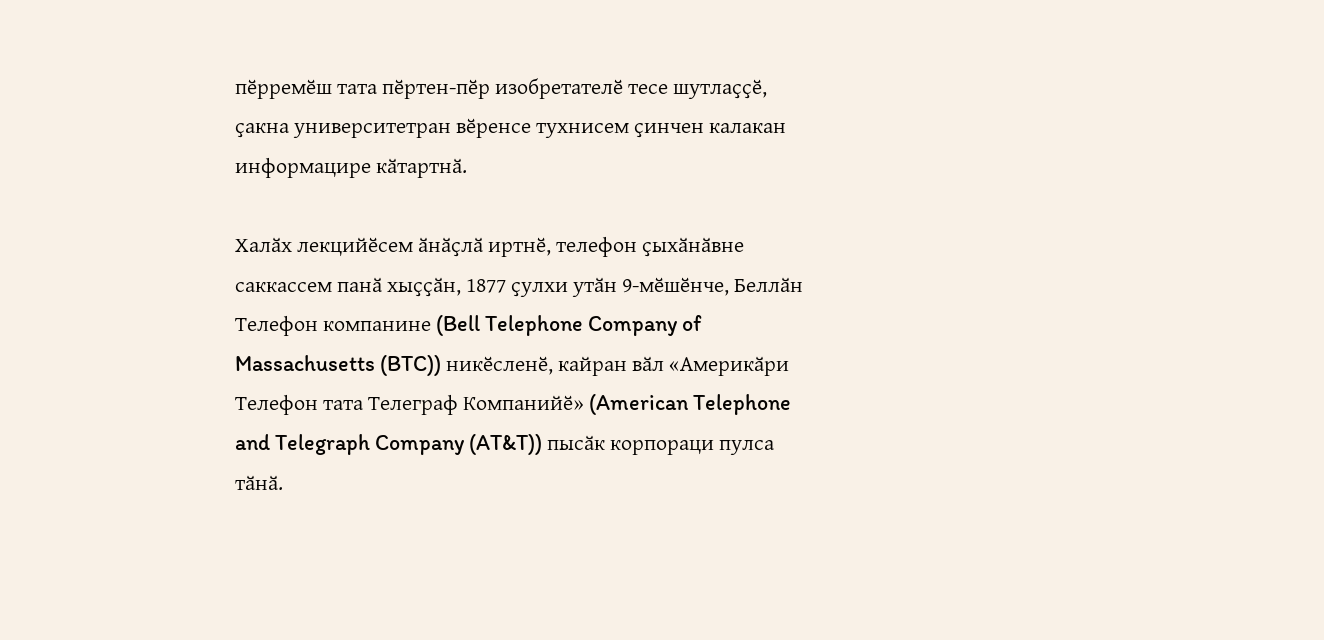пӗрремӗш тата пӗртен-пӗр изобретателӗ тесе шутлаҫҫӗ, ҫакна университетран вӗренсе тухнисем ҫинчен калакан информацире кӑтартнӑ.

Халӑх лекцийӗсем ӑнӑҫлӑ иртнӗ, телефон ҫыхӑнӑвне саккассем панӑ хыҫҫӑн, 1877 ҫулхи утӑн 9-мӗшӗнче, Беллӑн Телефон компанине (Bell Telephone Company of Massachusetts (BTC)) никӗсленӗ, кайран вӑл «Америкӑри Телефон тата Телеграф Компанийӗ» (American Telephone and Telegraph Company (AT&T)) пысӑк корпораци пулса тӑнӑ.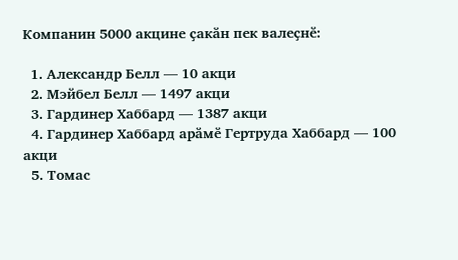Компанин 5000 акцине ҫакӑн пек валеҫнӗ:

  1. Александр Белл — 10 акци
  2. Мэйбел Белл — 1497 акци
  3. Гардинер Хаббард — 1387 акци
  4. Гардинер Хаббард арӑмӗ Гертруда Хаббард — 100 акци
  5. Томас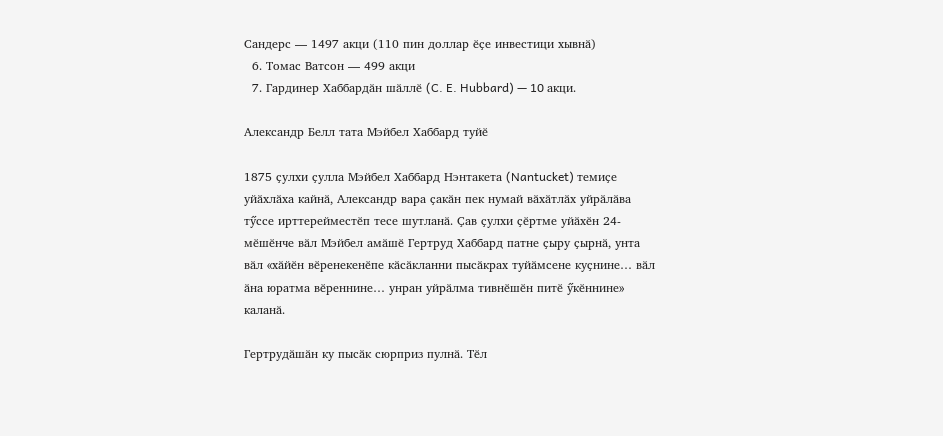Сандерс — 1497 акци (110 пин доллар ӗҫе инвестици хывнӑ)
  6. Томас Ватсон — 499 акци
  7. Гардинер Хаббардӑн шӑллӗ (C. E. Hubbard) — 10 акци.

Александр Белл тата Мэйбел Хаббард туйӗ

1875 ҫулхи ҫулла Мэйбел Хаббард Нэнтакета (Nantucket) темиҫе уйӑхлӑха кайнӑ, Александр вара ҫакӑн пек нумай вӑхӑтлӑх уйрӑлӑва тӳссе ирттерейместӗп тесе шутланӑ. Ҫав ҫулхи ҫӗртме уйӑхӗн 24-мӗшӗнче вӑл Мэйбел амӑшӗ Гертруд Хаббард патне ҫыру ҫырнӑ, унта вӑл «хӑйӗн вӗренекенӗпе кӑсӑкланни пысӑкрах туйӑмсене куҫнине… вӑл ӑна юратма вӗреннине… унран уйрӑлма тивнӗшӗн питӗ ӳкӗннине» каланӑ.

Гертрудӑшӑн ку пысӑк сюрприз пулнӑ. Тӗл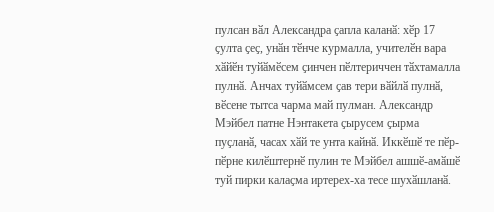пулсан вӑл Александра ҫапла каланӑ: хӗр 17 ҫулта ҫеҫ, унӑн тӗнче курмалла, учителӗн вара хӑйӗн туйӑмӗсем ҫинчен пӗлтериччен тӑхтамалла пулнӑ. Анчах туйӑмсем ҫав тери вӑйлӑ пулнӑ, вӗсене тытса чарма май пулман. Александр Мэйбел патне Нэнтакета ҫырусем ҫырма пуҫланӑ, часах хӑй те унта кайнӑ. Иккӗшӗ те пӗр-пӗрне килӗштернӗ пулин те Мэйбел ашшӗ-амӑшӗ туй пирки калаҫма иртерех-ха тесе шухӑшланӑ.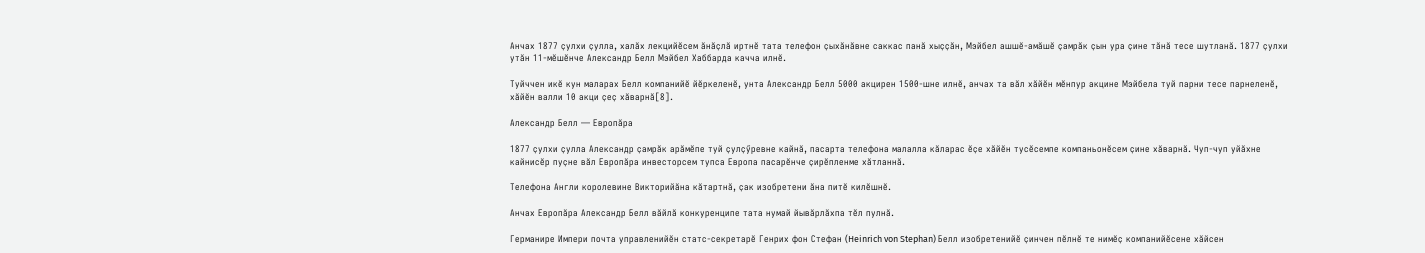Анчах 1877 ҫулхи ҫулла, халӑх лекцийӗсем ӑнӑҫлӑ иртнӗ тата телефон ҫыхӑнӑвне саккас панӑ хыҫҫӑн, Мэйбел ашшӗ-амӑшӗ ҫамрӑк ҫын ура ҫине тӑнӑ тесе шутланӑ. 1877 ҫулхи утӑн 11-мӗшӗнче Александр Белл Мэйбел Хаббарда качча илнӗ.

Туйччен икӗ кун маларах Белл компанийӗ йӗркеленӗ, унта Александр Белл 5000 акцирен 1500-шне илнӗ, анчах та вӑл хӑйӗн мӗнпур акцине Мэйбела туй парни тесе парнеленӗ, хӑйӗн валли 10 акци ҫеҫ хӑварнӑ[8].

Александр Белл — Европӑра

1877 ҫулхи ҫулла Александр ҫамрӑк арӑмӗпе туй ҫулҫӳревне кайнӑ, пасарта телефона малалла кӑларас ӗҫе хӑйӗн тусӗсемпе компаньонӗсем ҫине хӑварнӑ. Чуп-чуп уйӑхне кайнисӗр пуҫне вӑл Европӑра инвесторсем тупса Европа пасарӗнче ҫирӗпленме хӑтланнӑ.

Телефона Англи королевине Викторийӑна кӑтартнӑ, ҫак изобретени ӑна питӗ килӗшнӗ.

Анчах Европӑра Александр Белл вӑйлӑ конкуренципе тата нумай йывӑрлӑхпа тӗл пулнӑ.

Германире Импери почта управленийӗн статс-секретарӗ Генрих фон Стефан (Heinrich von Stephan) Белл изобретенийӗ ҫинчен пӗлнӗ те нимӗҫ компанийӗсене хӑйсен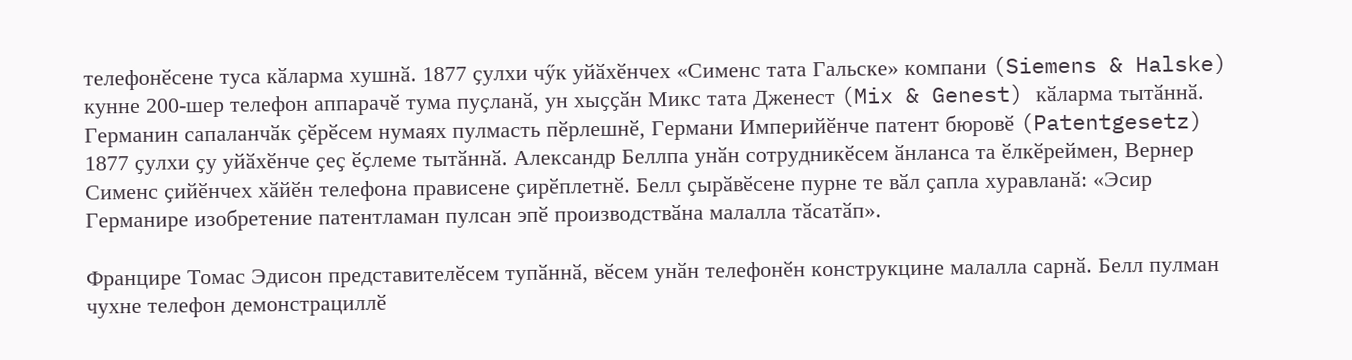телефонӗсене туса кӑларма хушнӑ. 1877 ҫулхи чӳк уйӑхӗнчех «Сименс тата Гальске» компани (Siemens & Halske) кунне 200-шер телефон аппарачӗ тума пуҫланӑ, ун хыҫҫӑн Микс тата Дженест (Mix & Genest) кӑларма тытӑннӑ. Германин сапаланчӑк ҫӗрӗсем нумаях пулмасть пӗрлешнӗ, Германи Империйӗнче патент бюровӗ (Patentgesetz) 1877 ҫулхи ҫу уйӑхӗнче ҫеҫ ӗҫлеме тытӑннӑ. Александр Беллпа унӑн сотрудникӗсем ӑнланса та ӗлкӗреймен, Вернер Сименс ҫийӗнчех хӑйӗн телефона прависене ҫирӗплетнӗ. Белл ҫырӑвӗсене пурне те вӑл ҫапла хуравланӑ: «Эсир Германире изобретение патентламан пулсан эпӗ производствӑна малалла тӑсатӑп».

Францире Томас Эдисон представителӗсем тупӑннӑ, вӗсем унӑн телефонӗн конструкцине малалла сарнӑ. Белл пулман чухне телефон демонстрациллӗ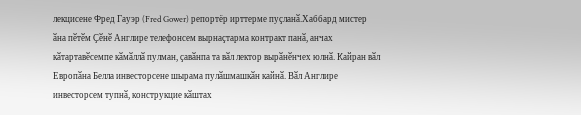лекцисене Фред Гауэр (Fred Gower) репортёр ирттерме пуҫланӑ.Хаббард мистер ӑна пӗтӗм Ҫӗнӗ Англире телефонсем вырнаҫтарма контракт панӑ, анчах кӑтартавӗсемпе кӑмӑллӑ пулман, ҫавӑнпа та вӑл лектор вырӑнӗнчех юлнӑ. Кайран вӑл Европӑна Белла инвесторсене шырама пулӑшмашкӑн кайнӑ. Вӑл Англире инвесторсем тупнӑ, конструкцие кӑштах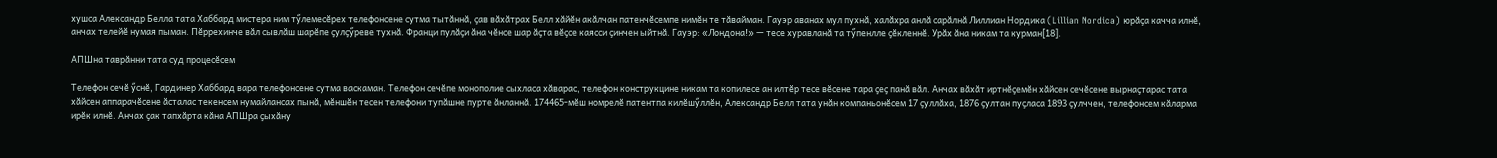хушса Александр Белла тата Хаббард мистера ним тӳлемесӗрех телефонсене сутма тытӑннӑ, ҫав вӑхӑтрах Белл хӑйӗн акӑлчан патенчӗсемпе нимӗн те тӑвайман. Гауэр аванах мул пухнӑ, халӑхра анлӑ сарӑлнӑ Лиллиан Нордика (Lillian Nordica) юрӑҫа качча илнӗ, анчах телейӗ нумая пыман. Пӗррехинче вӑл сывлӑш шарӗпе ҫулҫӳреве тухнӑ. Франци пулӑҫи ӑна чӗнсе шар ӑҫта вӗҫсе каясси ҫинчен ыйтнӑ. Гауэр: «Лондона!» — тесе хуравланӑ та тӳпенлле ҫӗкленнӗ. Урӑх ӑна никам та курман[18].

АПШна таврӑнни тата суд процесӗсем

Телефон сечӗ ӳснӗ, Гардинер Хаббард вара телефонсене сутма васкаман. Телефон сечӗпе монополие сыхласа хӑварас, телефон конструкцине никам та копилесе ан илтӗр тесе вӗсене тара ҫеҫ панӑ вӑл. Анчах вӑхӑт иртнӗҫемӗн хӑйсен сечӗсене вырнаҫтарас тата хӑйсен аппарачӗсене ӑсталас текенсем нумайлансах пынӑ, мӗншӗн тесен телефони тупӑшне пурте ӑнланнӑ. 174465-мӗш номрелӗ патентпа килӗшӳллӗн, Александр Белл тата унӑн компаньонӗсем 17 ҫуллӑха, 1876 ҫултан пуҫласа 1893 ҫулччен, телефонсем кӑларма ирӗк илнӗ. Анчах ҫак тапхӑрта кӑна АПШра ҫыхӑну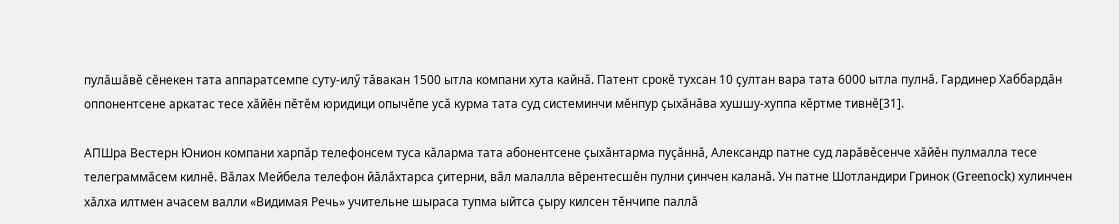пулӑшӑвӗ сӗнекен тата аппаратсемпе суту-илӳ тӑвакан 1500 ытла компани хута кайнӑ. Патент срокӗ тухсан 10 ҫултан вара тата 6000 ытла пулнӑ. Гардинер Хаббардӑн оппонентсене аркатас тесе хӑйӗн пӗтӗм юридици опычӗпе усӑ курма тата суд системинчи мӗнпур ҫыхӑнӑва хушшу-хуппа кӗртме тивнӗ[31].

АПШра Вестерн Юнион компани харпӑр телефонсем туса кӑларма тата абонентсене ҫыхӑнтарма пуҫӑннӑ, Александр патне суд ларӑвӗсенче хӑйӗн пулмалла тесе телеграммӑсем килнӗ. Вӑлах Мейбела телефон йӑлӑхтарса ҫитерни, вӑл малалла вӗрентесшӗн пулни ҫинчен каланӑ. Ун патне Шотландири Гринок (Greenock) хулинчен хӑлха илтмен ачасем валли «Видимая Речь» учительне шыраса тупма ыйтса ҫыру килсен тӗнчипе паллӑ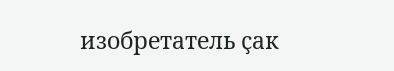изобретатель ҫак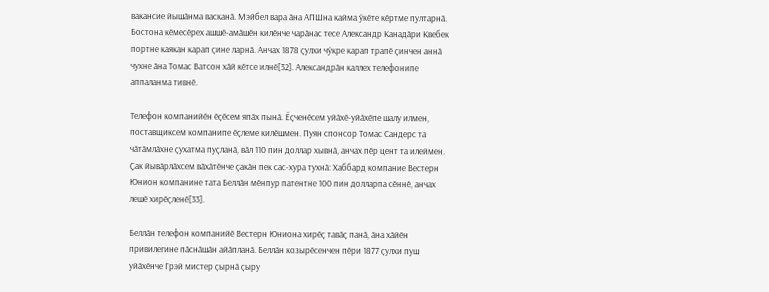вакансие йышӑнма васканӑ. Мэйбел вара ӑна АПШна кайма ӳкӗте кӗртме пултарнӑ. Бостона кӗмесӗрех ашшӗ-амӑшӗн килӗнче чарӑнас тесе Александр Канадӑри Квебек портне каякан карап ҫине ларнӑ. Анчах 1878 ҫулхи чӳкре карап трапӗ ҫинчен аннӑ чухне ӑна Томас Ватсон хӑй кӗтсе илнӗ[32]. Александрӑн каллех телефонипе аппаланма тивнӗ.

Телефон компанийӗн ӗҫӗсем япӑх пынӑ. Ӗҫченӗсем уйӑхӗ-уйӑхӗпе шалу илмен, поставщиксем компанипе ӗҫлеме килӗшмен. Пуян спонсор Томас Сандерс та чӑтӑмлӑхне ҫухатма пуҫланӑ, вӑл 110 пин доллар хывнӑ, анчах пӗр цент та илеймен. Ҫак йывӑрлӑхсем вӑхӑтӗнче ҫакӑн пек сас-хура тухнӑ: Хаббард компание Вестерн Юнион компанине тата Беллӑн мӗнпур патентне 100 пин долларпа сӗннӗ, анчах лешӗ хирӗҫленӗ[33].

Беллӑн телефон компанийӗ Вестерн Юниона хирӗҫ тавӑҫ панӑ, ӑна хӑйӗн привилегине пӑснӑшӑн айӑпланӑ. Беллӑн козырӗсенчен пӗри 1877 ҫулхи пуш уйӑхӗнче Грэй мистер ҫырнӑ ҫыру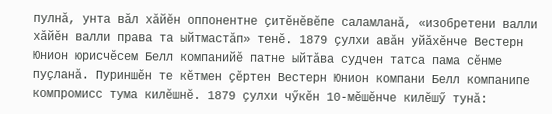пулнӑ, унта вӑл хӑйӗн оппонентне ҫитӗнӗвӗпе саламланӑ, «изобретени валли хӑйӗн валли права та ыйтмастӑп» тенӗ. 1879 ҫулхи авӑн уйӑхӗнче Вестерн Юнион юрисчӗсем Белл компанийӗ патне ыйтӑва судчен татса пама сӗнме пуҫланӑ. Пуриншӗн те кӗтмен ҫӗртен Вестерн Юнион компани Белл компанипе компромисс тума килӗшнӗ. 1879 ҫулхи чӳкӗн 10-мӗшӗнче килӗшӳ тунӑ: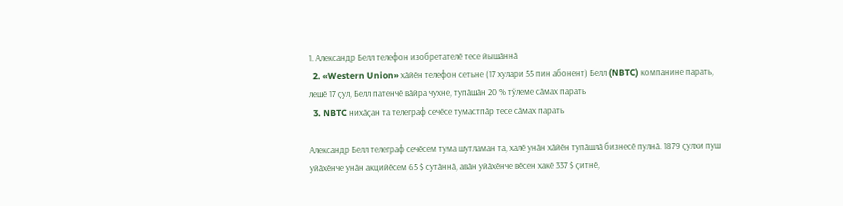1. Александр Белл телефон изобретателӗ тесе йышӑннӑ
  2. «Western Union» хӑйӗн телефон сетьне (17 хулари 55 пин абонент) Белл (NBTC) компанине парать, лешӗ 17 ҫул, Белл патенчӗ вӑйра чухне, тупӑшӑн 20 % тӳлеме сӑмах парать
  3. NBTC нихӑҫан та телеграф сечӗсе тумастпӑр тесе сӑмах парать

Александр Белл телеграф сечӗсем тума шутламан та, халӗ унӑн хӑйӗн тупӑшлӑ бизнесӗ пулнӑ. 1879 ҫулхи пуш уйӑхӗнче унӑн акцийӗсем 65 $ сутӑннӑ, авӑн уйӑхӗнче вӗсен хакӗ 337 $ ҫитнӗ,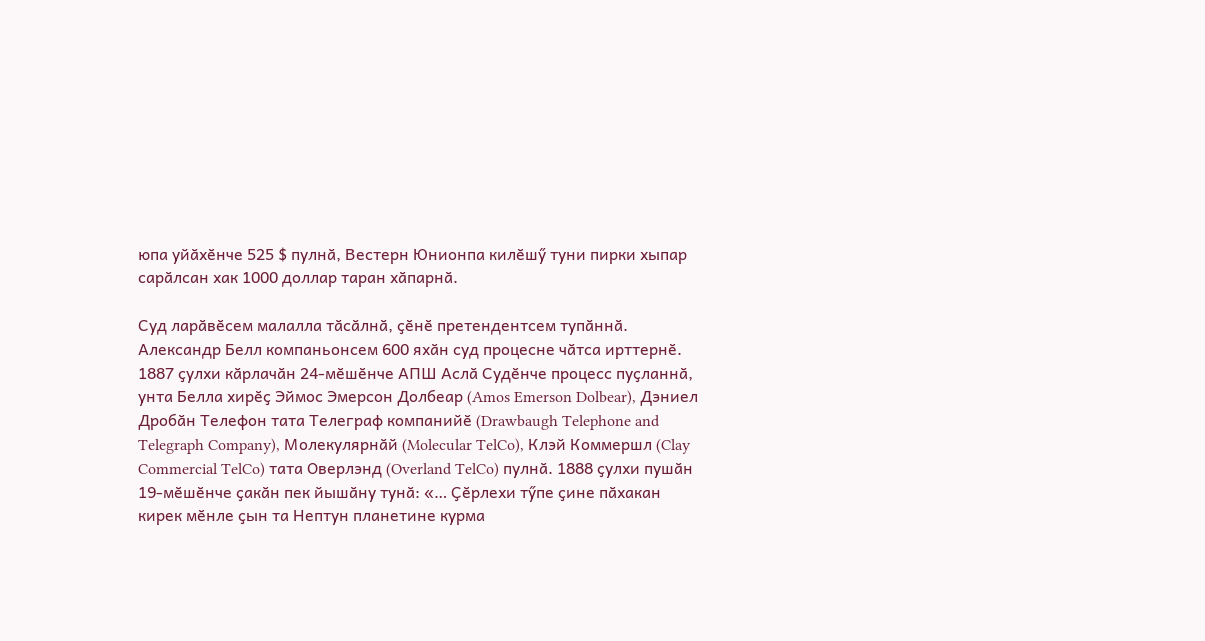юпа уйӑхӗнче 525 $ пулнӑ, Вестерн Юнионпа килӗшӳ туни пирки хыпар сарӑлсан хак 1000 доллар таран хӑпарнӑ.

Суд ларӑвӗсем малалла тӑсӑлнӑ, ҫӗнӗ претендентсем тупӑннӑ. Александр Белл компаньонсем 600 яхӑн суд процесне чӑтса ирттернӗ. 1887 ҫулхи кӑрлачӑн 24-мӗшӗнче АПШ Аслӑ Судӗнче процесс пуҫланнӑ, унта Белла хирӗҫ Эймос Эмерсон Долбеар (Amos Emerson Dolbear), Дэниел Дробӑн Телефон тата Телеграф компанийӗ (Drawbaugh Telephone and Telegraph Company), Молекулярнӑй (Molecular TelCo), Клэй Коммершл (Clay Commercial TelCo) тата Оверлэнд (Overland TelCo) пулнӑ. 1888 ҫулхи пушӑн 19-мӗшӗнче ҫакӑн пек йышӑну тунӑ: «… Ҫӗрлехи тӳпе ҫине пӑхакан кирек мӗнле ҫын та Нептун планетине курма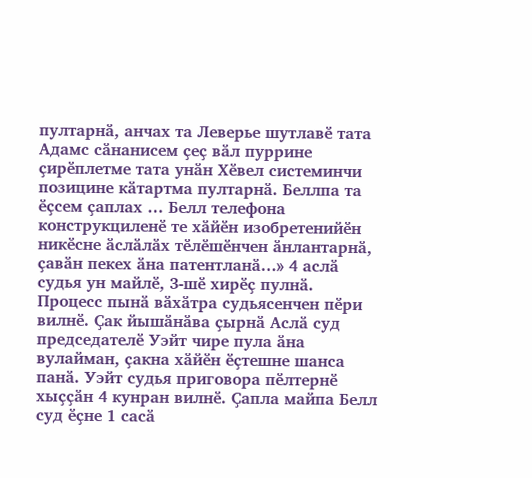пултарнӑ, анчах та Леверье шутлавӗ тата Адамс сӑнанисем ҫеҫ вӑл пуррине ҫирӗплетме тата унӑн Хӗвел системинчи позицине кӑтартма пултарнӑ. Беллпа та ӗҫсем ҫаплах … Белл телефона конструкциленӗ те хӑйӗн изобретенийӗн никӗсне ӑслӑлӑх тӗлӗшӗнчен ӑнлантарнӑ, ҫавӑн пекех ӑна патентланӑ…» 4 аслӑ судья ун майлӗ, 3-шӗ хирӗҫ пулнӑ. Процесс пынӑ вӑхӑтра судьясенчен пӗри вилнӗ. Ҫак йышӑнӑва ҫырнӑ Аслӑ суд председателӗ Уэйт чире пула ӑна вулайман, ҫакна хӑйӗн ӗҫтешне шанса панӑ. Уэйт судья приговора пӗлтернӗ хыҫҫӑн 4 кунран вилнӗ. Ҫапла майпа Белл суд ӗҫне 1 сасӑ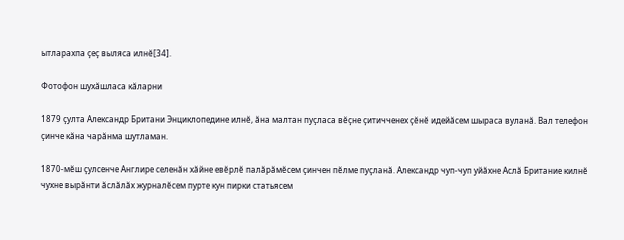ытларахпа ҫеҫ выляса илнӗ[34].

Фотофон шухӑшласа кӑларни

1879 ҫулта Александр Британи Энциклопедине илнӗ, ӑна малтан пуҫласа вӗҫне ҫитичченех ҫӗнӗ идейӑсем шыраса вуланӑ. Вал телефон ҫинче кӑна чарӑнма шутламан.

1870-мӗш ҫулсенче Англире селенӑн хӑйне евӗрлӗ палӑрӑмӗсем ҫинчен пӗлме пуҫланӑ. Александр чуп-чуп уйӑхне Аслӑ Британие килнӗ чухне вырӑнти ӑслӑлӑх журналӗсем пурте кун пирки статьясем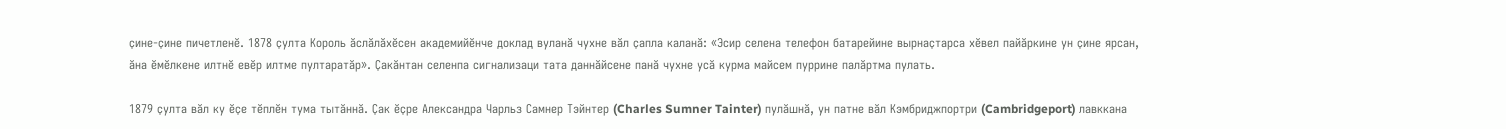ҫине-ҫине пичетленӗ. 1878 ҫулта Король ӑслӑлӑхӗсен академийӗнче доклад вуланӑ чухне вӑл ҫапла каланӑ: «Эсир селена телефон батарейине вырнаҫтарса хӗвел пайӑркине ун ҫине ярсан, ӑна ӗмӗлкене илтнӗ евӗр илтме пултаратӑр». Ҫакӑнтан селенпа сигнализаци тата даннӑйсене панӑ чухне усӑ курма майсем пуррине палӑртма пулать.

1879 ҫулта вӑл ку ӗҫе тӗплӗн тума тытӑннӑ. Ҫак ӗҫре Александра Чарльз Самнер Тэйнтер (Charles Sumner Tainter) пулӑшнӑ, ун патне вӑл Кэмбриджпортри (Cambridgeport) лавккана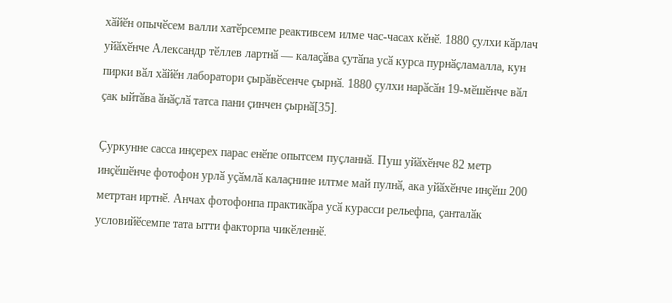хӑйӗн опычӗсем валли хатӗрсемпе реактивсем илме час-часах кӗнӗ. 1880 ҫулхи кӑрлач уйӑхӗнче Александр тӗллев лартнӑ — калаҫӑва ҫутӑпа усӑ курса пурнӑҫламалла, кун пирки вӑл хӑйӗн лаборатори ҫырӑвӗсенче ҫырнӑ. 1880 ҫулхи нарӑсӑн 19-мӗшӗнче вӑл ҫак ыйтӑва ӑнӑҫлӑ татса пани ҫинчен ҫырнӑ[35].

Ҫуркунне сасса инҫерех парас енӗпе опытсем пуҫланнӑ. Пуш уйӑхӗнче 82 метр инҫӗшӗнче фотофон урлӑ уҫӑмлӑ калаҫнине илтме май пулнӑ, ака уйӑхӗнче инҫӗш 200 метртан иртнӗ. Анчах фотофонпа практикӑра усӑ курасси рельефпа, ҫанталӑк условийӗсемпе тата ытти факторпа чикӗленнӗ.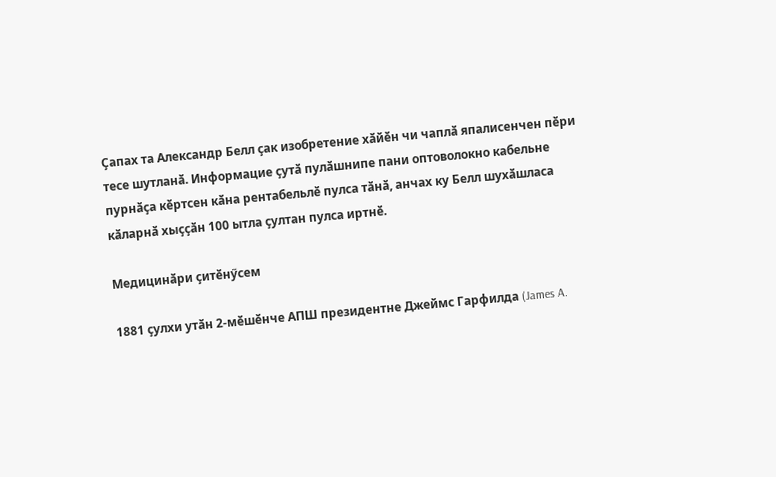Ҫапах та Александр Белл ҫак изобретение хӑйӗн чи чаплӑ япалисенчен пӗри тесе шутланӑ. Информацие ҫутӑ пулӑшнипе пани оптоволокно кабельне пурнӑҫа кӗртсен кӑна рентабельлӗ пулса тӑнӑ, анчах ку Белл шухӑшласа кӑларнӑ хыҫҫӑн 100 ытла ҫултан пулса иртнӗ.

Медицинӑри ҫитӗнӳсем

1881 ҫулхи утӑн 2-мӗшӗнче АПШ президентне Джеймс Гарфилда (James A.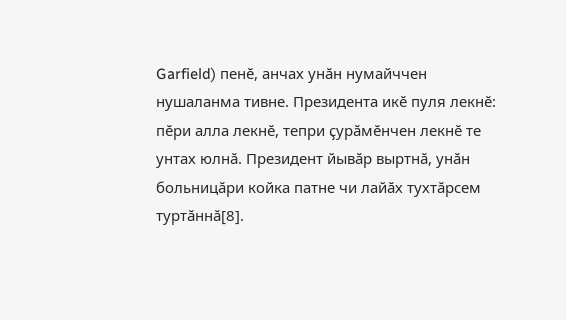Garfield) пенӗ, анчах унӑн нумайччен нушаланма тивне. Президента икӗ пуля лекнӗ: пӗри алла лекнӗ, тепри ҫурӑмӗнчен лекнӗ те унтах юлнӑ. Президент йывӑр выртнӑ, унӑн больницӑри койка патне чи лайӑх тухтӑрсем туртӑннӑ[8].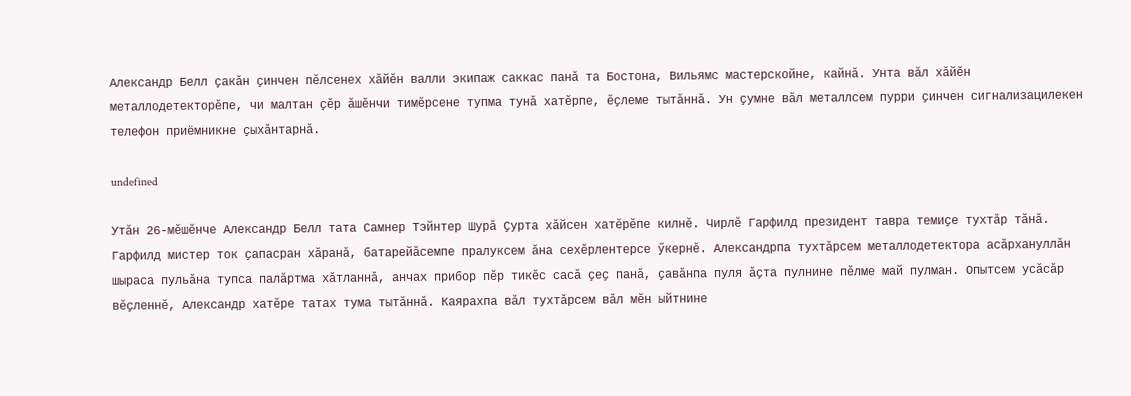Александр Белл ҫакӑн ҫинчен пӗлсенех хӑйӗн валли экипаж саккас панӑ та Бостона, Вильямс мастерскойне, кайнӑ. Унта вӑл хӑйӗн металлодетекторӗпе, чи малтан ҫӗр ӑшӗнчи тимӗрсене тупма тунӑ хатӗрпе, ӗҫлеме тытӑннӑ. Ун ҫумне вӑл металлсем пурри ҫинчен сигнализацилекен телефон приёмникне ҫыхӑнтарнӑ.

undefined

Утӑн 26-мӗшӗнче Александр Белл тата Самнер Тэйнтер Шурӑ Ҫурта хӑйсен хатӗрӗпе килнӗ. Чирлӗ Гарфилд президент тавра темиҫе тухтӑр тӑнӑ. Гарфилд мистер ток ҫапасран хӑранӑ, батарейӑсемпе пралуксем ӑна сехӗрлентерсе ӳкернӗ. Александрпа тухтӑрсем металлодетектора асӑрхануллӑн шыраса пульӑна тупса палӑртма хӑтланнӑ, анчах прибор пӗр тикӗс сасӑ ҫеҫ панӑ, ҫавӑнпа пуля ӑҫта пулнине пӗлме май пулман. Опытсем усӑсӑр вӗҫленнӗ, Александр хатӗре татах тума тытӑннӑ. Каярахпа вӑл тухтӑрсем вӑл мӗн ыйтнине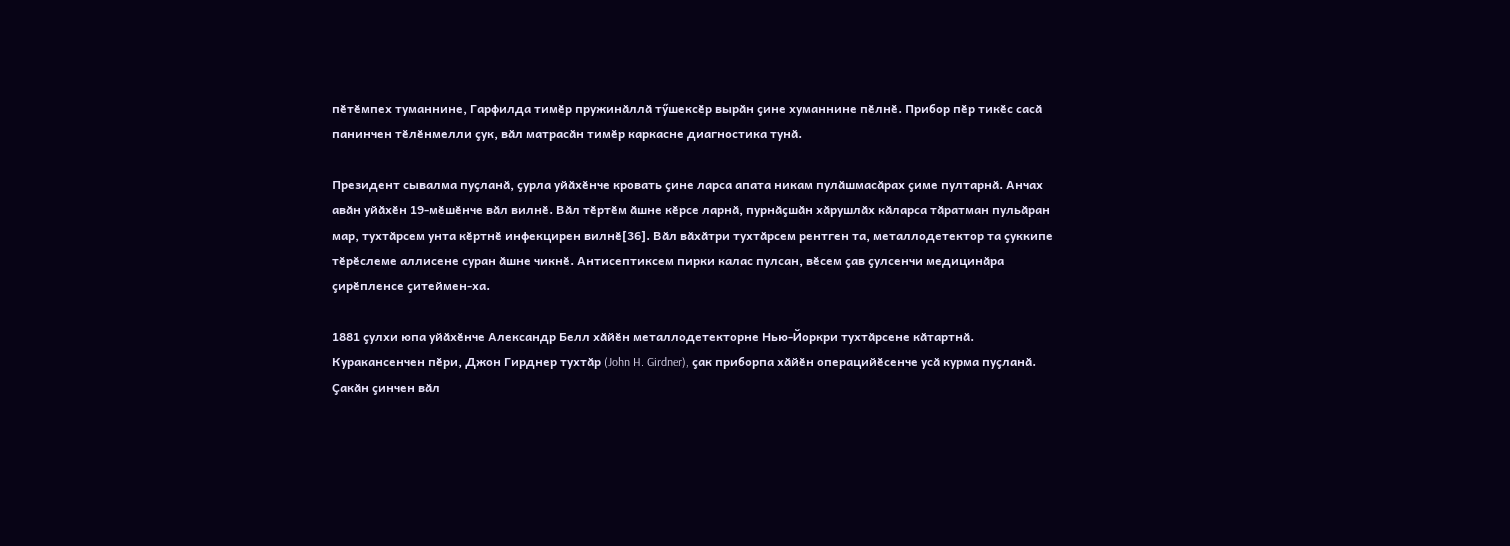пӗтӗмпех туманнине, Гарфилда тимӗр пружинӑллӑ тӳшексӗр вырӑн ҫине хуманнине пӗлнӗ. Прибор пӗр тикӗс сасӑ панинчен тӗлӗнмелли ҫук, вӑл матрасӑн тимӗр каркасне диагностика тунӑ.

Президент сывалма пуҫланӑ, ҫурла уйӑхӗнче кровать ҫине ларса апата никам пулӑшмасӑрах ҫиме пултарнӑ. Анчах авӑн уйӑхӗн 19-мӗшӗнче вӑл вилнӗ. Вӑл тӗртӗм ӑшне кӗрсе ларнӑ, пурнӑҫшӑн хӑрушлӑх кӑларса тӑратман пульӑран мар, тухтӑрсем унта кӗртнӗ инфекцирен вилнӗ[36]. Вӑл вӑхӑтри тухтӑрсем рентген та, металлодетектор та ҫуккипе тӗрӗслеме аллисене суран ӑшне чикнӗ. Антисептиксем пирки калас пулсан, вӗсем ҫав ҫулсенчи медицинӑра ҫирӗпленсе ҫитеймен-ха.

1881 ҫулхи юпа уйӑхӗнче Александр Белл хӑйӗн металлодетекторне Нью-Йоркри тухтӑрсене кӑтартнӑ. Куракансенчен пӗри, Джон Гирднер тухтӑр (John H. Girdner), ҫак приборпа хӑйӗн операцийӗсенче усӑ курма пуҫланӑ. Ҫакӑн ҫинчен вӑл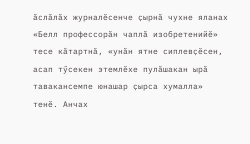ӑслӑлӑх журналӗсенче ҫырнӑ чухне яланах «Белл профессорӑн чаплӑ изобретенийӗ» тесе кӑтартнӑ, «унӑн ятне сиплевҫӗсен, асап тӳсекен этемлӗхе пулӑшакан ырӑ тавакансемпе юнашар ҫырса хумалла» тенӗ. Анчах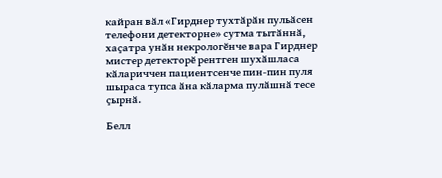кайран вӑл «Гирднер тухтӑрӑн пульӑсен телефони детекторне» сутма тытӑннӑ, хаҫатра унӑн некрологӗнче вара Гирднер мистер детекторӗ рентген шухӑшласа кӑлариччен пациентсенче пин-пин пуля шыраса тупса ӑна кӑларма пулӑшнӑ тесе ҫырнӑ.

Белл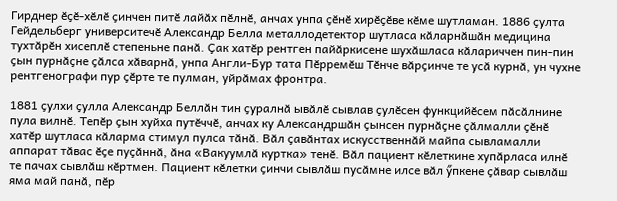Гирднер ӗҫӗ-хӗлӗ ҫинчен питӗ лайӑх пӗлнӗ, анчах унпа ҫӗнӗ хирӗҫӗве кӗме шутламан. 1886 ҫулта Гейдельберг университечӗ Александр Белла металлодетектор шутласа кӑларнӑшӑн медицина тухтӑрӗн хисеплӗ степеньне панӑ. Ҫак хатӗр рентген пайӑркисене шухӑшласа кӑлариччен пин-пин ҫын пурнӑҫне ҫӑлса хӑварнӑ, унпа Англи-Бур тата Пӗрремӗш Тӗнче вӑрҫинче те усӑ курнӑ, ун чухне рентгенографи пур ҫӗрте те пулман, уйрӑмах фронтра.

1881 ҫулхи ҫулла Александр Беллӑн тин ҫуралнӑ ывӑлӗ сывлав ҫулӗсен функцийӗсем пӑсӑлнине пула вилнӗ. Тепӗр ҫын хуйха путӗччӗ, анчах ку Александршӑн ҫынсен пурнӑҫне ҫӑлмалли ҫӗнӗ хатӗр шутласа кӑларма стимул пулса тӑнӑ. Вӑл ҫавӑнтах искусственнӑй майпа сывламалли аппарат тӑвас ӗҫе пуҫӑннӑ, ӑна «Вакуумлӑ куртка» тенӗ. Вӑл пациент кӗлеткине хупӑрласа илнӗ те пачах сывлӑш кӗртмен. Пациент кӗлетки ҫинчи сывлӑш пусӑмне илсе вӑл ӳпкене ҫӑвар сывлӑш яма май панӑ, пӗр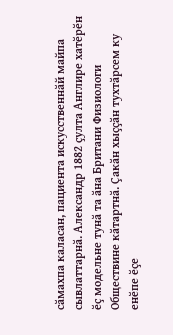сӑмахпа каласан, пациента искусственнӑй майпа сывлаттарнӑ. Александр 1882 ҫулта Англире хатӗрӗн ӗҫ модельне тунӑ та ӑна Британи Физиологи Обществине кӑтартнӑ. Ҫакӑн хыҫҫӑн тухтӑрсем ку енӗпе ӗҫе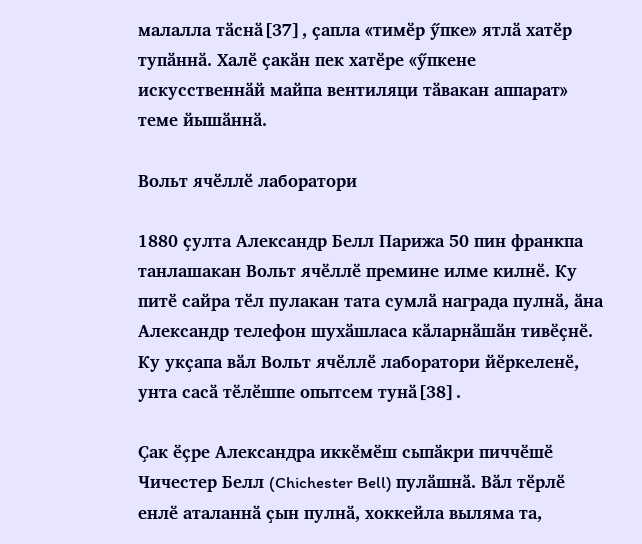малалла тӑснӑ[37], ҫапла «тимӗр ӳпке» ятлӑ хатӗр тупӑннӑ. Халӗ ҫакӑн пек хатӗре «ӳпкене искусственнӑй майпа вентиляци тӑвакан аппарат» теме йышӑннӑ.

Вольт ячӗллӗ лаборатори

1880 ҫулта Александр Белл Парижа 50 пин франкпа танлашакан Вольт ячӗллӗ премине илме килнӗ. Ку питӗ сайра тӗл пулакан тата сумлӑ награда пулнӑ, ӑна Александр телефон шухӑшласа кӑларнӑшӑн тивӗҫнӗ. Ку укҫапа вӑл Вольт ячӗллӗ лаборатори йӗркеленӗ, унта сасӑ тӗлӗшпе опытсем тунӑ[38].

Ҫак ӗҫре Александра иккӗмӗш сыпӑкри пиччӗшӗ Чичестер Белл (Chichester Bell) пулӑшнӑ. Вӑл тӗрлӗ енлӗ аталаннӑ ҫын пулнӑ, хоккейла выляма та,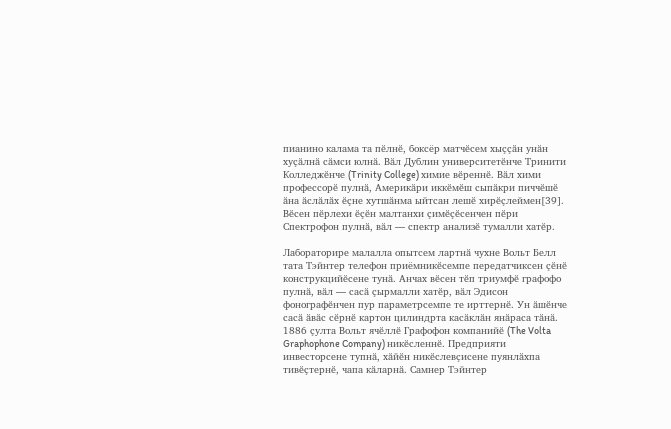пианино калама та пӗлнӗ, боксёр матчӗсем хыҫҫӑн унӑн хуҫӑлнӑ сӑмси юлнӑ. Вӑл Дублин университетӗнче Тринити Колледжӗнче (Trinity College) химие вӗреннӗ. Вӑл хими профессорӗ пулнӑ, Америкӑри иккӗмӗш сыпӑкри пиччӗшӗ ӑна ӑслӑлӑх ӗҫне хутшӑнма ыйтсан лешӗ хирӗҫлеймен[39]. Вӗсен пӗрлехи ӗҫӗн малтанхи ҫимӗҫӗсенчен пӗри Спектрофон пулнӑ, вӑл — спектр анализӗ тумалли хатӗр.

Лабораторире малалла опытсем лартнӑ чухне Вольт Белл тата Тэйнтер телефон приёмникӗсемпе передатчиксен ҫӗнӗ конструкцийӗсене тунӑ. Анчах вӗсен тӗп триумфӗ графофо пулнӑ, вӑл — сасӑ ҫырмалли хатӗр, вӑл Эдисон фонографӗнчен пур параметрсемпе те ирттернӗ. Ун ӑшӗнче сасӑ ӑвӑс сӗрнӗ картон цилиндрта касӑклӑн янӑраса тӑнӑ. 1886 ҫулта Вольт ячӗллӗ Графофон компанийӗ (The Volta Graphophone Company) никӗсленнӗ. Предприяти инвесторсене тупнӑ, хӑйӗн никӗслевҫисене пуянлӑхпа тивӗҫтернӗ, чапа кӑларнӑ. Самнер Тэйнтер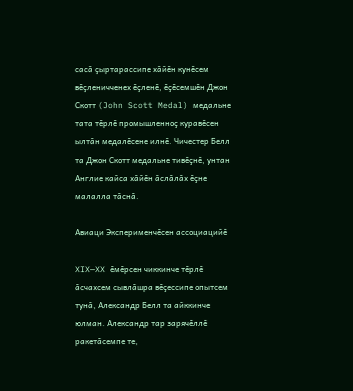сасӑ ҫыртарассипе хӑйӗн кунӗсем вӗҫленичченех ӗҫленӗ, ӗҫӗсемшӗн Джон Скотт (John Scott Medal) медальне тата тӗрлӗ промышленноҫ куравӗсен ылтӑн медалӗсене илнӗ. Чичестер Белл та Джон Скотт медальне тивӗҫнӗ, унтан Англие кайса хӑйӗн ӑслӑлӑх ӗҫне малалла тӑснӑ.

Авиаци Эксперименчӗсен ассоциацийӗ

XIX—XX ӗмӗрсен чиккинче тӗрлӗ ӑсчахсем сывлӑшра вӗҫессипе опытсем тунӑ, Александр Белл та айккинче юлман. Александр тар зарячӗллӗ ракетӑсемпе те,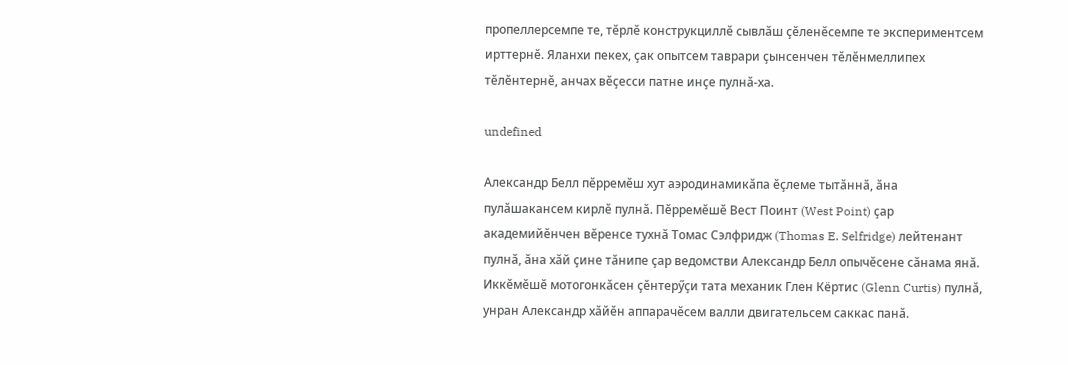пропеллерсемпе те, тӗрлӗ конструкциллӗ сывлӑш ҫӗленӗсемпе те экспериментсем ирттернӗ. Яланхи пекех, ҫак опытсем таврари ҫынсенчен тӗлӗнмеллипех тӗлӗнтернӗ, анчах вӗҫесси патне инҫе пулнӑ-ха.

undefined

Александр Белл пӗрремӗш хут аэродинамикӑпа ӗҫлеме тытӑннӑ, ӑна пулӑшакансем кирлӗ пулнӑ. Пӗрремӗшӗ Вест Поинт (West Point) ҫар академийӗнчен вӗренсе тухнӑ Томас Сэлфридж (Thomas E. Selfridge) лейтенант пулнӑ, ӑна хӑй ҫине тӑнипе ҫар ведомстви Александр Белл опычӗсене сӑнама янӑ. Иккӗмӗшӗ мотогонкӑсен ҫӗнтерӳҫи тата механик Глен Кёртис (Glenn Curtis) пулнӑ, унран Александр хӑйӗн аппарачӗсем валли двигательсем саккас панӑ.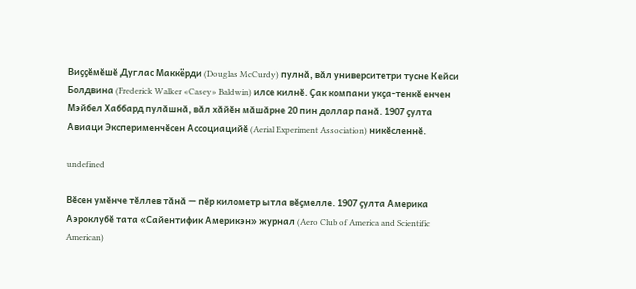Виҫҫӗмӗшӗ Дуглас Маккёрди (Douglas McCurdy) пулнӑ, вӑл университетри тусне Кейси Болдвина (Frederick Walker «Casey» Baldwin) илсе килнӗ. Ҫак компани укҫа-тенкӗ енчен Мэйбел Хаббард пулӑшнӑ, вӑл хӑйӗн мӑшӑрне 20 пин доллар панӑ. 1907 ҫулта Авиаци Эксперименчӗсен Ассоциацийӗ (Aerial Experiment Association) никӗсленнӗ.

undefined

Вӗсен умӗнче тӗллев тӑнӑ — пӗр километр ытла вӗҫмелле. 1907 ҫулта Америка Аэроклубӗ тата «Сайентифик Америкэн» журнал (Aero Club of America and Scientific American)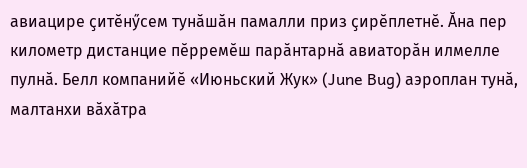авиацире ҫитӗнӳсем тунӑшӑн памалли приз ҫирӗплетнӗ. Ӑна пер километр дистанцие пӗрремӗш парӑнтарнӑ авиаторӑн илмелле пулнӑ. Белл компанийӗ «Июньский Жук» (June Bug) аэроплан тунӑ, малтанхи вӑхӑтра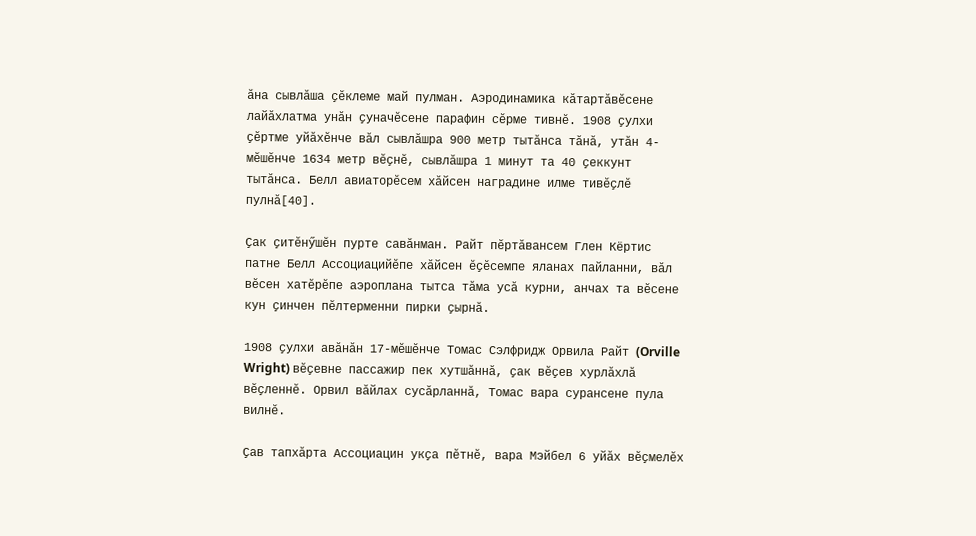ӑна сывлӑша ҫӗклеме май пулман. Аэродинамика кӑтартӑвӗсене лайӑхлатма унӑн ҫуначӗсене парафин сӗрме тивнӗ. 1908 ҫулхи ҫӗртме уйӑхӗнче вӑл сывлӑшра 900 метр тытӑнса тӑнӑ, утӑн 4-мӗшӗнче 1634 метр вӗҫнӗ, сывлӑшра 1 минут та 40 ҫеккунт тытӑнса. Белл авиаторӗсем хӑйсен наградине илме тивӗҫлӗ пулнӑ[40].

Ҫак ҫитӗнӳшӗн пурте савӑнман. Райт пӗртӑвансем Глен Кёртис патне Белл Ассоциацийӗпе хӑйсен ӗҫӗсемпе яланах пайланни, вӑл вӗсен хатӗрӗпе аэроплана тытса тӑма усӑ курни, анчах та вӗсене кун ҫинчен пӗлтерменни пирки ҫырнӑ.

1908 ҫулхи авӑнӑн 17-мӗшӗнче Томас Сэлфридж Орвила Райт (Orville Wright) вӗҫевне пассажир пек хутшӑннӑ, ҫак вӗҫев хурлӑхлӑ вӗҫленнӗ. Орвил вӑйлах сусӑрланнӑ, Томас вара сурансене пула вилнӗ.

Ҫав тапхӑрта Ассоциацин укҫа пӗтнӗ, вара Мэйбел 6 уйӑх вӗҫмелӗх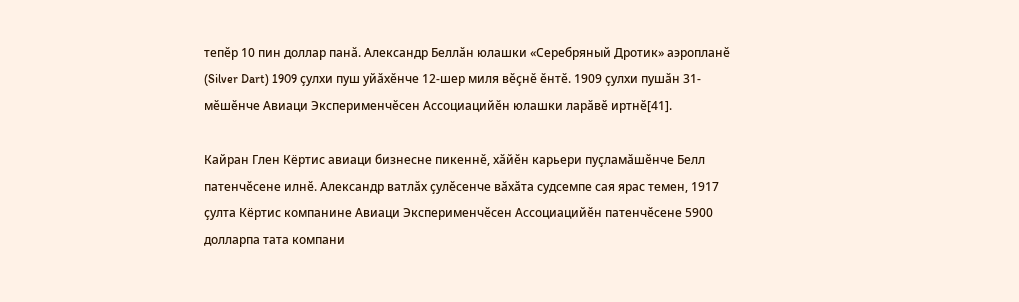тепӗр 10 пин доллар панӑ. Александр Беллӑн юлашки «Серебряный Дротик» аэропланӗ (Silver Dart) 1909 ҫулхи пуш уйӑхӗнче 12-шер миля вӗҫнӗ ӗнтӗ. 1909 ҫулхи пушӑн 31-мӗшӗнче Авиаци Эксперименчӗсен Ассоциацийӗн юлашки ларӑвӗ иртнӗ[41].

Кайран Глен Кёртис авиаци бизнесне пикеннӗ, хӑйӗн карьери пуҫламӑшӗнче Белл патенчӗсене илнӗ. Александр ватлӑх ҫулӗсенче вӑхӑта судсемпе сая ярас темен, 1917 ҫулта Кёртис компанине Авиаци Эксперименчӗсен Ассоциацийӗн патенчӗсене 5900 долларпа тата компани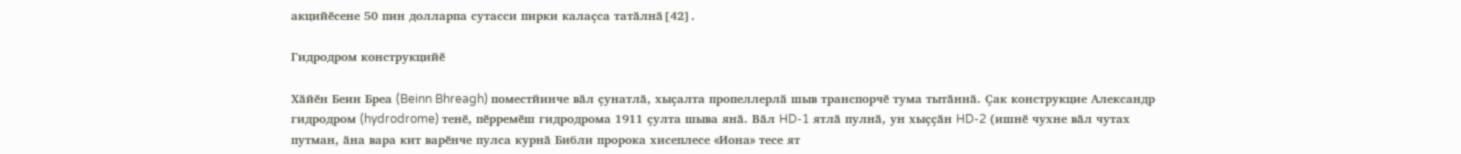акцийӗсене 50 пин долларпа сутасси пирки калаҫса татӑлнӑ[42].

Гидродром конструкцийӗ

Хӑйӗн Беин Бреа (Beinn Bhreagh) поместйинче вӑл ҫунатлӑ, хыҫалта пропеллерлӑ шыв транспорчӗ тума тытӑннӑ. Ҫак конструкцие Александр гидродром (hydrodrome) тенӗ, пӗрремӗш гидродрома 1911 ҫулта шыва янӑ. Вӑл HD-1 ятлӑ пулнӑ, ун хыҫҫӑн HD-2 (ишнӗ чухне вӑл чутах путман, ӑна вара кит варӗнче пулса курнӑ Библи пророка хисеплесе «Иона» тесе ят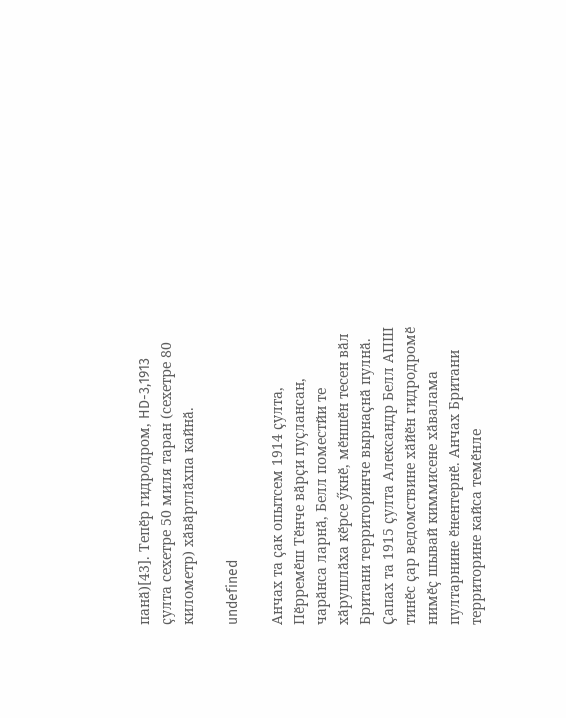панӑ)[43]. Тепӗр гидродром, HD-3,1913 ҫулта сехетре 50 миля таран (сехетре 80 километр) хӑвӑртлӑхпа кайнӑ.

undefined

Анчах та ҫак опытсем 1914 ҫулта, Пӗрремӗш Тӗнче вӑрҫи пуҫлансан, чарӑнса ларнӑ, Белл поместйи те хӑрушлӑха кӗрсе ӳкнӗ, мӗншӗн тесен вӑл Британи территоринче вырнаҫнӑ пулнӑ. Ҫапах та 1915 ҫулта Александр Белл АПШ тинӗс ҫар ведомствине хӑйӗн гидродромӗ нимӗҫ шывай киммисене хӑвалама пултарнине ӗнентернӗ. Анчах Британи территорине кайса темӗнле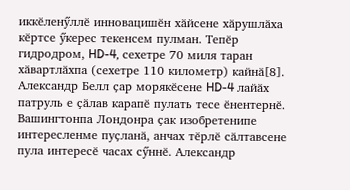иккӗленӳллӗ инновацишӗн хӑйсене хӑрушлӑха кӗртсе ӳкерес текенсем пулман. Тепӗр гидродром, HD-4, сехетре 70 миля таран хӑвартлӑхпа (сехетре 110 километр) кайнӑ[8]. Александр Белл ҫар морякӗсене HD-4 лайӑх патруль е ҫӑлав карапӗ пулать тесе ӗнентернӗ. Вашингтонпа Лондонра ҫак изобретенипе интересленме пуҫланӑ, анчах тӗрлӗ сӑлтавсене пула интересӗ часах сӳннӗ. Александр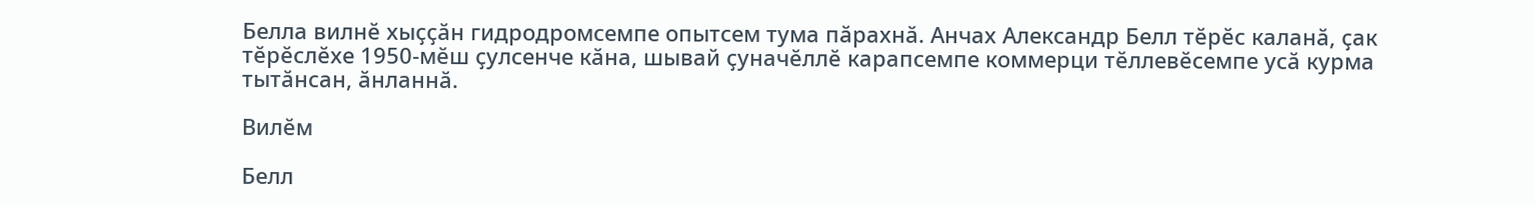Белла вилнӗ хыҫҫӑн гидродромсемпе опытсем тума пӑрахнӑ. Анчах Александр Белл тӗрӗс каланӑ, ҫак тӗрӗслӗхе 1950-мӗш ҫулсенче кӑна, шывай ҫуначӗллӗ карапсемпе коммерци тӗллевӗсемпе усӑ курма тытӑнсан, ӑнланнӑ.

Вилӗм

Белл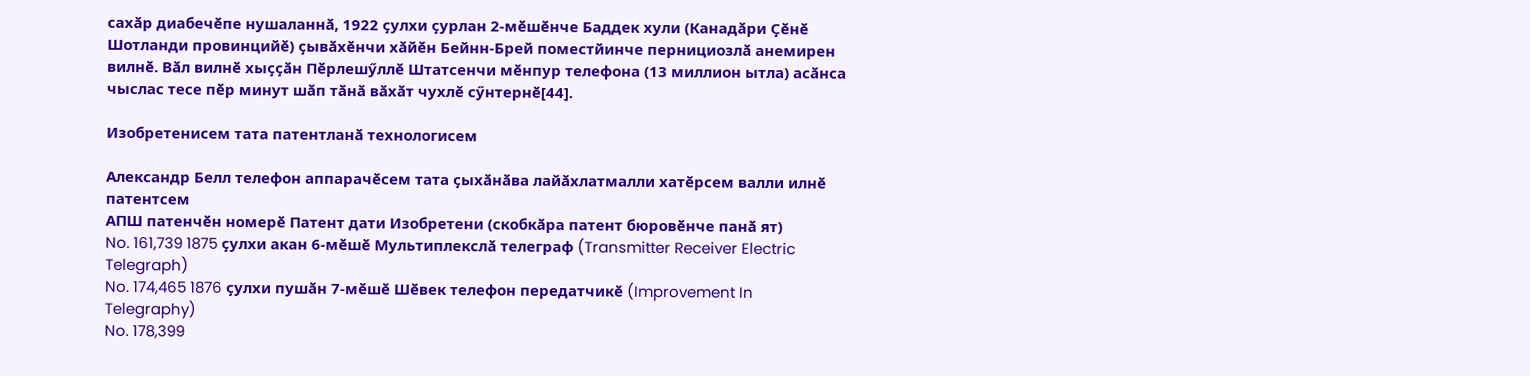сахӑр диабечӗпе нушаланнӑ, 1922 ҫулхи ҫурлан 2-мӗшӗнче Баддек хули (Канадӑри Ҫӗнӗ Шотланди провинцийӗ) ҫывӑхӗнчи хӑйӗн Бейнн-Брей поместйинче пернициозлӑ анемирен вилнӗ. Вӑл вилнӗ хыҫҫӑн Пӗрлешӳллӗ Штатсенчи мӗнпур телефона (13 миллион ытла) асӑнса чыслас тесе пӗр минут шӑп тӑнӑ вӑхӑт чухлӗ сӳнтернӗ[44].

Изобретенисем тата патентланӑ технологисем

Александр Белл телефон аппарачӗсем тата ҫыхӑнӑва лайӑхлатмалли хатӗрсем валли илнӗ патентсем
АПШ патенчӗн номерӗ Патент дати Изобретени (скобкӑра патент бюровӗнче панӑ ят)
No. 161,739 1875 ҫулхи акан 6-мӗшӗ Мультиплекслӑ телеграф (Transmitter Receiver Electric Telegraph)
No. 174,465 1876 ҫулхи пушӑн 7-мӗшӗ Шӗвек телефон передатчикӗ (Improvement In Telegraphy)
No. 178,399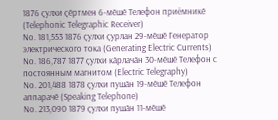1876 ҫулхи ҫӗртмен 6-мӗшӗ Телефон приёмникӗ (Telephonic Telegraphic Receiver)
No. 181,553 1876 ҫулхи ҫурлан 29-мӗшӗ Генератор электрического тока (Generating Electric Currents)
No. 186,787 1877 ҫулхи кӑрлачӑн 30-мӗшӗ Телефон с постоянным магнитом (Electric Telegraphy)
No. 201,488 1878 ҫулхи пушӑн 19-мӗшӗ Телефон аппарачӗ (Speaking Telephone)
No. 213,090 1879 ҫулхи пушӑн 11-мӗшӗ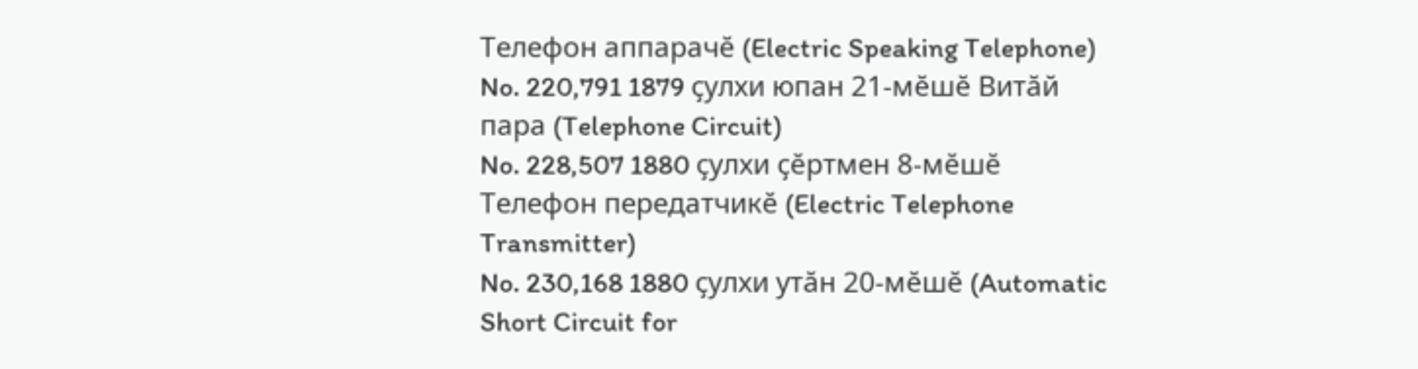Телефон аппарачӗ (Electric Speaking Telephone)
No. 220,791 1879 ҫулхи юпан 21-мӗшӗ Витӑй пара (Telephone Circuit)
No. 228,507 1880 ҫулхи ҫӗртмен 8-мӗшӗ Телефон передатчикӗ (Electric Telephone Transmitter)
No. 230,168 1880 ҫулхи утӑн 20-мӗшӗ (Automatic Short Circuit for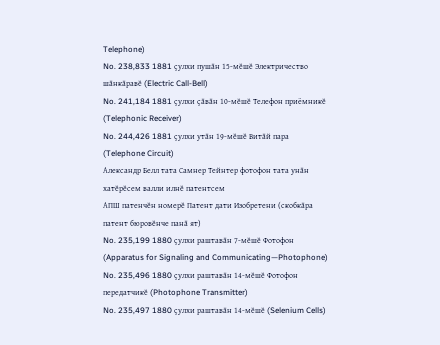Telephone)
No. 238,833 1881 ҫулхи пушӑн 15-мӗшӗ Электричество шӑнкӑравӗ (Electric Call-Bell)
No. 241,184 1881 ҫулхи ҫӑвӑн 10-мӗшӗ Телефон приёмникӗ (Telephonic Receiver)
No. 244,426 1881 ҫулхи утӑн 19-мӗшӗ Витӑй пара (Telephone Circuit)
Александр Белл тата Самнер Тейнтер фотофон тата унӑн хатӗрӗсем валли илнӗ патентсем
АПШ патенчӗн номерӗ Патент дати Изобретени (скобкӑра патент бюровӗнче панӑ ят)
No. 235,199 1880 ҫулхи раштавӑн 7-мӗшӗ Фотофон (Apparatus for Signaling and Communicating—Photophone)
No. 235,496 1880 ҫулхи раштавӑн 14-мӗшӗ Фотофон передатчикӗ (Photophone Transmitter)
No. 235,497 1880 ҫулхи раштавӑн 14-мӗшӗ (Selenium Cells)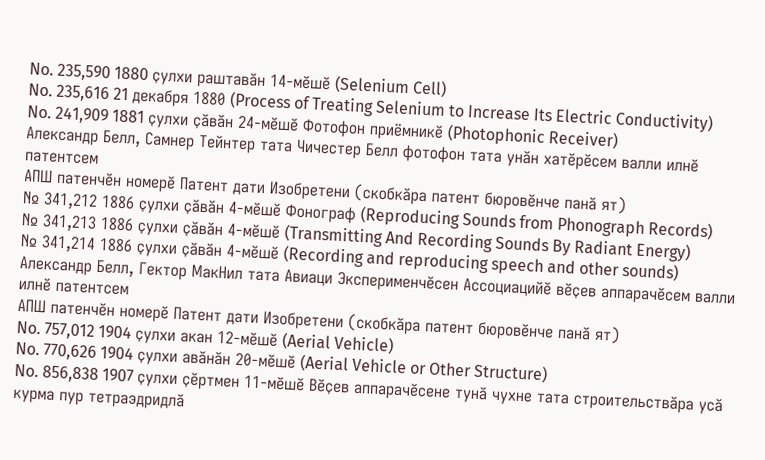No. 235,590 1880 ҫулхи раштавӑн 14-мӗшӗ (Selenium Cell)
No. 235,616 21 декабря 1880 (Process of Treating Selenium to Increase Its Electric Conductivity)
No. 241,909 1881 ҫулхи ҫӑвӑн 24-мӗшӗ Фотофон приёмникӗ (Photophonic Receiver)
Александр Белл, Самнер Тейнтер тата Чичестер Белл фотофон тата унӑн хатӗрӗсем валли илнӗ патентсем
АПШ патенчӗн номерӗ Патент дати Изобретени (скобкӑра патент бюровӗнче панӑ ят)
№ 341,212 1886 ҫулхи ҫӑвӑн 4-мӗшӗ Фонограф (Reproducing Sounds from Phonograph Records)
№ 341,213 1886 ҫулхи ҫӑвӑн 4-мӗшӗ (Transmitting And Recording Sounds By Radiant Energy)
№ 341,214 1886 ҫулхи ҫӑвӑн 4-мӗшӗ (Recording and reproducing speech and other sounds)
Александр Белл, Гектор МакНил тата Авиаци Эксперименчӗсен Ассоциацийӗ вӗҫев аппарачӗсем валли илнӗ патентсем
АПШ патенчӗн номерӗ Патент дати Изобретени (скобкӑра патент бюровӗнче панӑ ят)
No. 757,012 1904 ҫулхи акан 12-мӗшӗ (Aerial Vehicle)
No. 770,626 1904 ҫулхи авӑнӑн 20-мӗшӗ (Aerial Vehicle or Other Structure)
No. 856,838 1907 ҫулхи ҫӗртмен 11-мӗшӗ Вӗҫев аппарачӗсене тунӑ чухне тата строительствӑра усӑ курма пур тетраэдридлӑ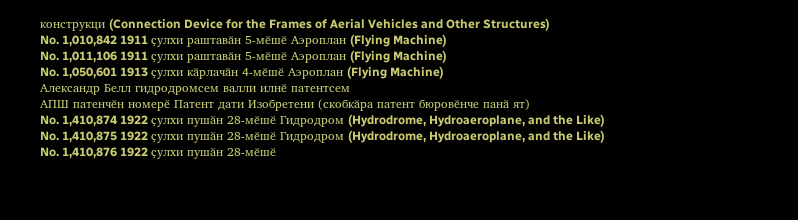конструкци (Connection Device for the Frames of Aerial Vehicles and Other Structures)
No. 1,010,842 1911 ҫулхи раштавӑн 5-мӗшӗ Аэроплан (Flying Machine)
No. 1,011,106 1911 ҫулхи раштавӑн 5-мӗшӗ Аэроплан (Flying Machine)
No. 1,050,601 1913 ҫулхи кӑрлачӑн 4-мӗшӗ Аэроплан (Flying Machine)
Александр Белл гидродромсем валли илнӗ патентсем
АПШ патенчӗн номерӗ Патент дати Изобретени (скобкӑра патент бюровӗнче панӑ ят)
No. 1,410,874 1922 ҫулхи пушӑн 28-мӗшӗ Гидродром (Hydrodrome, Hydroaeroplane, and the Like)
No. 1,410,875 1922 ҫулхи пушӑн 28-мӗшӗ Гидродром (Hydrodrome, Hydroaeroplane, and the Like)
No. 1,410,876 1922 ҫулхи пушӑн 28-мӗшӗ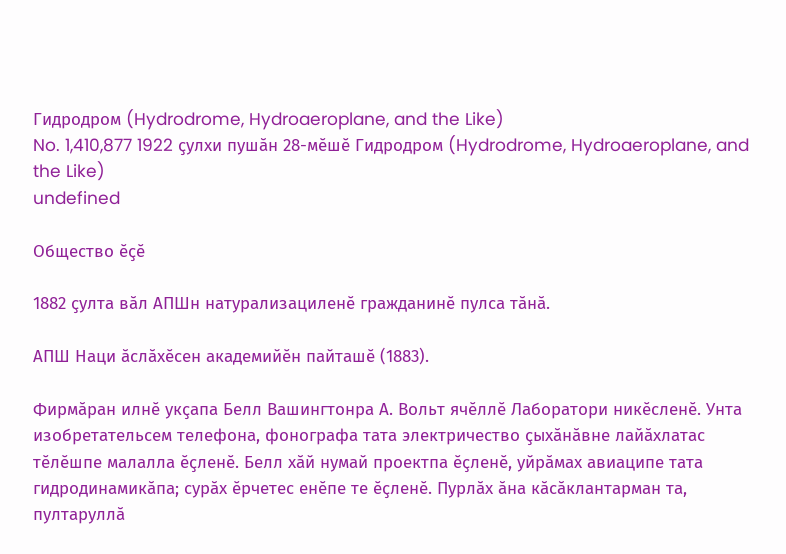Гидродром (Hydrodrome, Hydroaeroplane, and the Like)
No. 1,410,877 1922 ҫулхи пушӑн 28-мӗшӗ Гидродром (Hydrodrome, Hydroaeroplane, and the Like)
undefined

Общество ӗҫӗ

1882 ҫулта вӑл АПШн натурализациленӗ гражданинӗ пулса тӑнӑ.

АПШ Наци ӑслӑхӗсен академийӗн пайташӗ (1883).

Фирмӑран илнӗ укҫапа Белл Вашингтонра А. Вольт ячӗллӗ Лаборатори никӗсленӗ. Унта изобретательсем телефона, фонографа тата электричество ҫыхӑнӑвне лайӑхлатас тӗлӗшпе малалла ӗҫленӗ. Белл хӑй нумай проектпа ӗҫленӗ, уйрӑмах авиаципе тата гидродинамикӑпа; сурӑх ӗрчетес енӗпе те ӗҫленӗ. Пурлӑх ӑна кӑсӑклантарман та, пултаруллӑ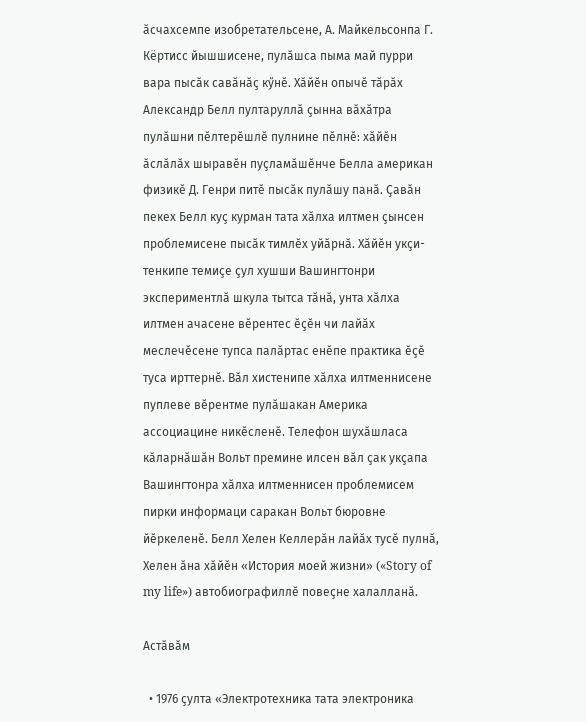ӑсчахсемпе изобретательсене, А. Майкельсонпа Г. Кёртисс йышшисене, пулӑшса пыма май пурри вара пысӑк савӑнӑҫ кӳнӗ. Хӑйӗн опычӗ тӑрӑх Александр Белл пултаруллӑ ҫынна вӑхӑтра пулӑшни пӗлтерӗшлӗ пулнине пӗлнӗ: хӑйӗн ӑслӑлӑх шыравӗн пуҫламӑшӗнче Белла американ физикӗ Д. Генри питӗ пысӑк пулӑшу панӑ. Ҫавӑн пекех Белл куҫ курман тата хӑлха илтмен ҫынсен проблемисене пысӑк тимлӗх уйӑрнӑ. Хӑйӗн укҫи-тенкипе темиҫе ҫул хушши Вашингтонри экспериментлӑ шкула тытса тӑнӑ, унта хӑлха илтмен ачасене вӗрентес ӗҫӗн чи лайӑх меслечӗсене тупса палӑртас енӗпе практика ӗҫӗ туса ирттернӗ. Вӑл хистенипе хӑлха илтменнисене пуплеве вӗрентме пулӑшакан Америка ассоциацине никӗсленӗ. Телефон шухӑшласа кӑларнӑшӑн Вольт премине илсен вӑл ҫак укҫапа Вашингтонра хӑлха илтменнисен проблемисем пирки информаци саракан Вольт бюровне йӗркеленӗ. Белл Хелен Келлерӑн лайӑх тусӗ пулнӑ, Хелен ӑна хӑйӗн «История моей жизни» («Story of my life») автобиографиллӗ повеҫне халалланӑ.

Астӑвӑм

  • 1976 ҫулта «Электротехника тата электроника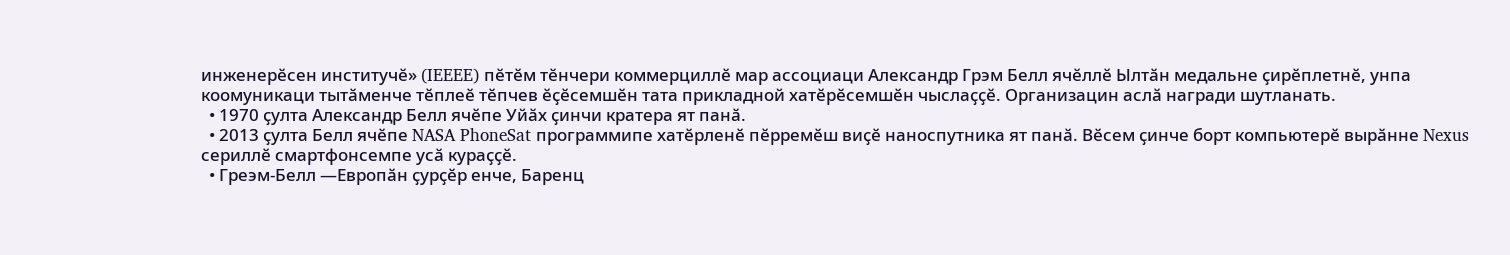инженерӗсен институчӗ» (IEEEE) пӗтӗм тӗнчери коммерциллӗ мар ассоциаци Александр Грэм Белл ячӗллӗ Ылтӑн медальне ҫирӗплетнӗ, унпа коомуникаци тытӑменче тӗплеӗ тӗпчев ӗҫӗсемшӗн тата прикладной хатӗрӗсемшӗн чыслаҫҫӗ. Организацин аслӑ награди шутланать.
  • 1970 ҫулта Александр Белл ячӗпе Уйӑх ҫинчи кратера ят панӑ.
  • 2013 ҫулта Белл ячӗпе NASA PhoneSat программипе хатӗрленӗ пӗрремӗш виҫӗ наноспутника ят панӑ. Вӗсем ҫинче борт компьютерӗ вырӑнне Nexus сериллӗ смартфонсемпе усӑ кураҫҫӗ.
  • Греэм-Белл —Европӑн ҫурҫӗр енче, Баренц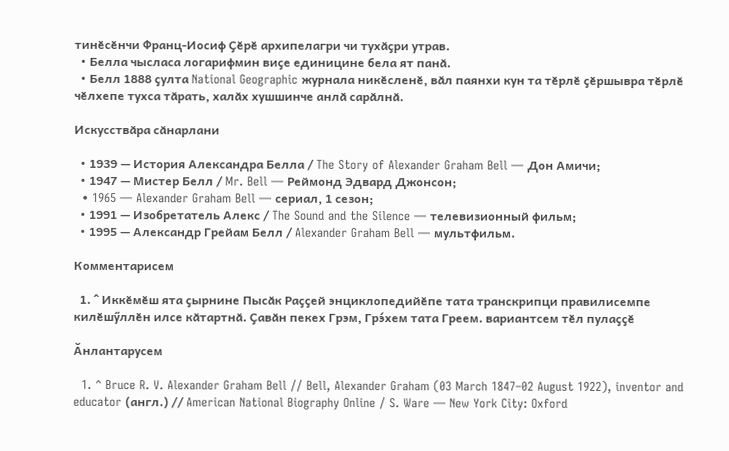тинӗсӗнчи Франц-Иосиф Ҫӗрӗ архипелагри чи тухӑҫри утрав.
  • Белла чысласа логарифмин виҫе единицине бела ят панӑ.
  • Белл 1888 ҫулта National Geographic журнала никӗсленӗ, вӑл паянхи кун та тӗрлӗ ҫӗршывра тӗрлӗ чӗлхепе тухса тӑрать, халӑх хушшинче анлӑ сарӑлнӑ.

Искусствӑра сӑнарлани

  • 1939 — История Александра Белла / The Story of Alexander Graham Bell — Дон Амичи;
  • 1947 — Мистер Белл / Mr. Bell — Реймонд Эдвард Джонсон;
  • 1965 — Alexander Graham Bell — сериал, 1 сезон;
  • 1991 — Изобретатель Алекс / The Sound and the Silence — телевизионный фильм;
  • 1995 — Александр Грейам Белл / Alexander Graham Bell — мультфильм.

Комментарисем

  1. ^ Иккӗмӗш ята ҫырнине Пысӑк Раҫҫей энциклопедийӗпе тата транскрипци правилисемпе килӗшӳллӗн илсе кӑтартнӑ. Ҫавӑн пекех Грэм, Грэ́хем тата Греем. вариантсем тӗл пулаҫҫӗ

Ӑнлантарусем

  1. ^ Bruce R. V. Alexander Graham Bell // Bell, Alexander Graham (03 March 1847–02 August 1922), inventor and educator (англ.) // American National Biography Online / S. Ware — New York City: Oxford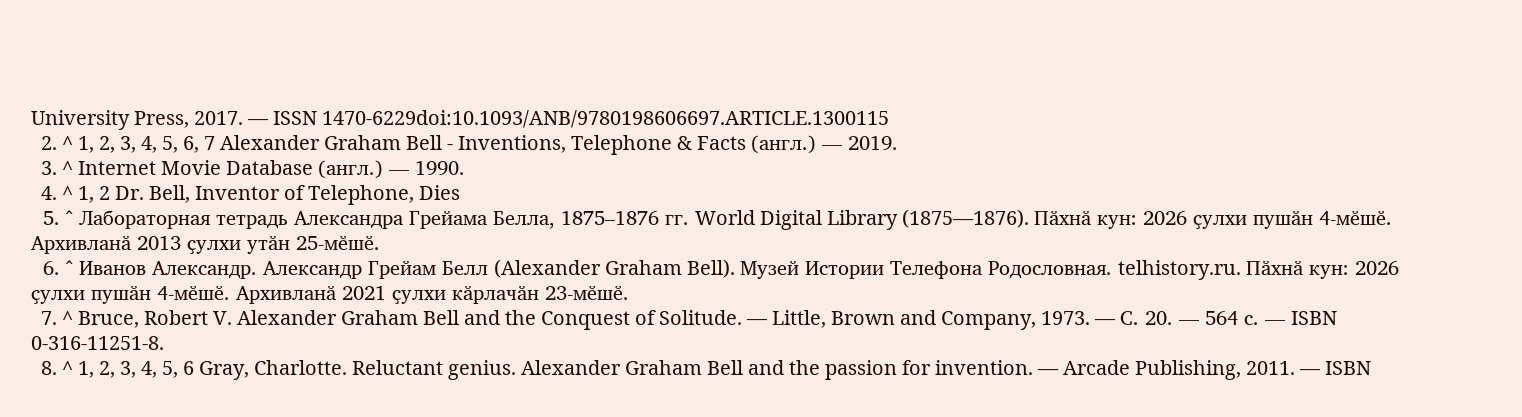University Press, 2017. — ISSN 1470-6229doi:10.1093/ANB/9780198606697.ARTICLE.1300115
  2. ^ 1, 2, 3, 4, 5, 6, 7 Alexander Graham Bell - Inventions, Telephone & Facts (англ.) — 2019.
  3. ^ Internet Movie Database (англ.) — 1990.
  4. ^ 1, 2 Dr. Bell, Inventor of Telephone, Dies
  5. ^ Лабораторная тетрадь Александра Грейама Белла, 1875–1876 гг. World Digital Library (1875—1876). Пӑхнӑ кун: 2026 ҫулхи пушӑн 4-мӗшӗ. Архивланӑ 2013 ҫулхи утӑн 25-мӗшӗ.
  6. ^ Иванов Александр. Александр Грейам Белл (Alexander Graham Bell). Музей Истории Телефона Родословная. telhistory.ru. Пӑхнӑ кун: 2026 ҫулхи пушӑн 4-мӗшӗ. Архивланӑ 2021 ҫулхи кӑрлачӑн 23-мӗшӗ.
  7. ^ Bruce, Robert V. Alexander Graham Bell and the Conquest of Solitude. — Little, Brown and Company, 1973. — С. 20. — 564 с. — ISBN 0-316-11251-8.
  8. ^ 1, 2, 3, 4, 5, 6 Gray, Charlotte. Reluctant genius. Alexander Graham Bell and the passion for invention. — Arcade Publishing, 2011. — ISBN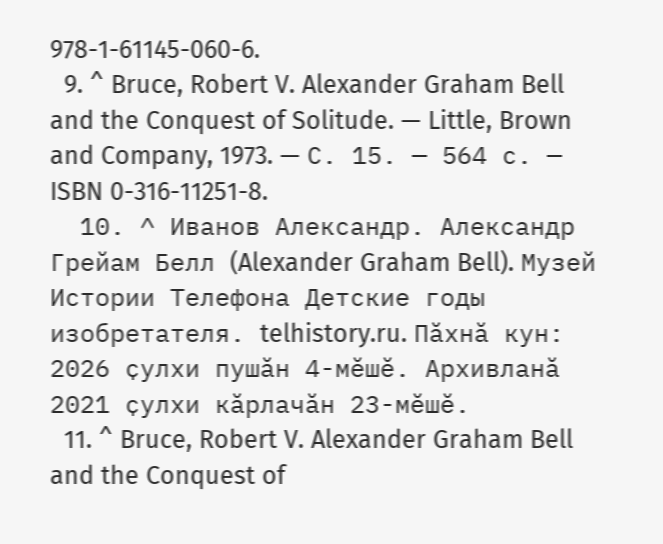978-1-61145-060-6.
  9. ^ Bruce, Robert V. Alexander Graham Bell and the Conquest of Solitude. — Little, Brown and Company, 1973. — С. 15. — 564 с. — ISBN 0-316-11251-8.
  10. ^ Иванов Александр. Александр Грейам Белл (Alexander Graham Bell). Музей Истории Телефона Детские годы изобретателя. telhistory.ru. Пӑхнӑ кун: 2026 ҫулхи пушӑн 4-мӗшӗ. Архивланӑ 2021 ҫулхи кӑрлачӑн 23-мӗшӗ.
  11. ^ Bruce, Robert V. Alexander Graham Bell and the Conquest of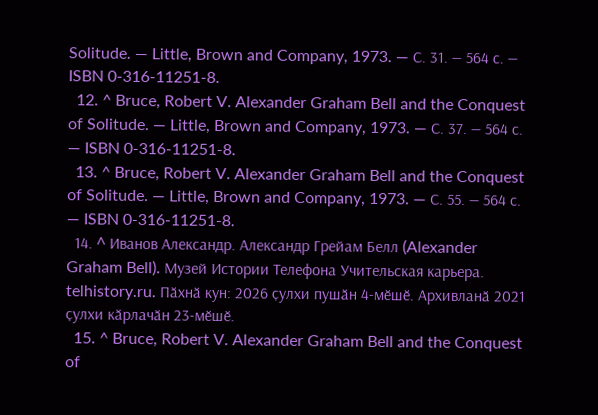Solitude. — Little, Brown and Company, 1973. — С. 31. — 564 с. — ISBN 0-316-11251-8.
  12. ^ Bruce, Robert V. Alexander Graham Bell and the Conquest of Solitude. — Little, Brown and Company, 1973. — С. 37. — 564 с. — ISBN 0-316-11251-8.
  13. ^ Bruce, Robert V. Alexander Graham Bell and the Conquest of Solitude. — Little, Brown and Company, 1973. — С. 55. — 564 с. — ISBN 0-316-11251-8.
  14. ^ Иванов Александр. Александр Грейам Белл (Alexander Graham Bell). Музей Истории Телефона Учительская карьера. telhistory.ru. Пӑхнӑ кун: 2026 ҫулхи пушӑн 4-мӗшӗ. Архивланӑ 2021 ҫулхи кӑрлачӑн 23-мӗшӗ.
  15. ^ Bruce, Robert V. Alexander Graham Bell and the Conquest of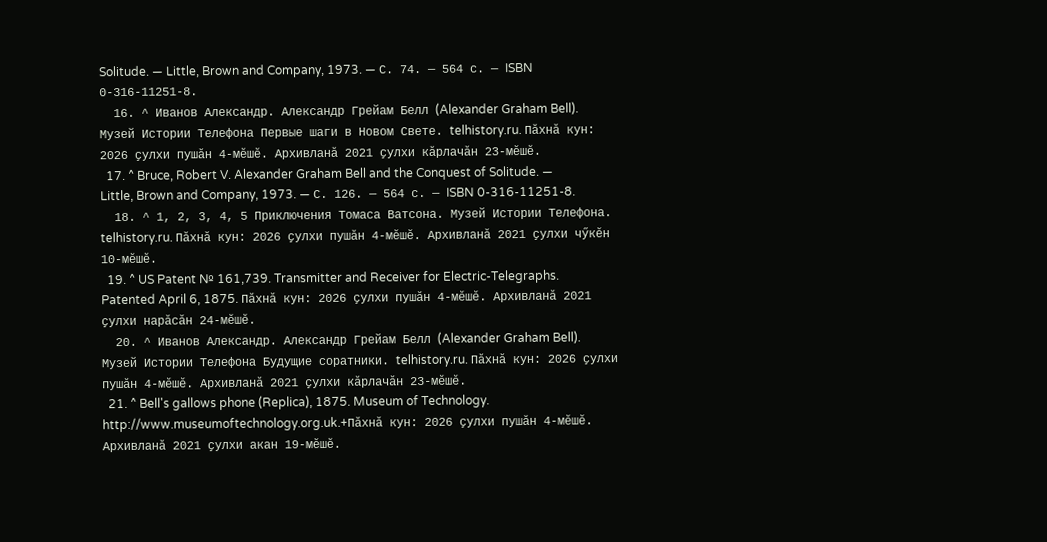Solitude. — Little, Brown and Company, 1973. — С. 74. — 564 с. — ISBN 0-316-11251-8.
  16. ^ Иванов Александр. Александр Грейам Белл (Alexander Graham Bell). Музей Истории Телефона Первые шаги в Новом Свете. telhistory.ru. Пӑхнӑ кун: 2026 ҫулхи пушӑн 4-мӗшӗ. Архивланӑ 2021 ҫулхи кӑрлачӑн 23-мӗшӗ.
  17. ^ Bruce, Robert V. Alexander Graham Bell and the Conquest of Solitude. — Little, Brown and Company, 1973. — С. 126. — 564 с. — ISBN 0-316-11251-8.
  18. ^ 1, 2, 3, 4, 5 Приключения Томаса Ватсона. Музей Истории Телефона. telhistory.ru. Пӑхнӑ кун: 2026 ҫулхи пушӑн 4-мӗшӗ. Архивланӑ 2021 ҫулхи чӳкӗн 10-мӗшӗ.
  19. ^ US Patent № 161,739. Transmitter and Receiver for Electric-Telegraphs. Patented April 6, 1875. Пӑхнӑ кун: 2026 ҫулхи пушӑн 4-мӗшӗ. Архивланӑ 2021 ҫулхи нарӑсӑн 24-мӗшӗ.
  20. ^ Иванов Александр. Александр Грейам Белл (Alexander Graham Bell). Музей Истории Телефона Будущие соратники. telhistory.ru. Пӑхнӑ кун: 2026 ҫулхи пушӑн 4-мӗшӗ. Архивланӑ 2021 ҫулхи кӑрлачӑн 23-мӗшӗ.
  21. ^ Bell's gallows phone (Replica), 1875. Museum of Technology. http://www.museumoftechnology.org.uk.+Пӑхнӑ кун: 2026 ҫулхи пушӑн 4-мӗшӗ. Архивланӑ 2021 ҫулхи акан 19-мӗшӗ.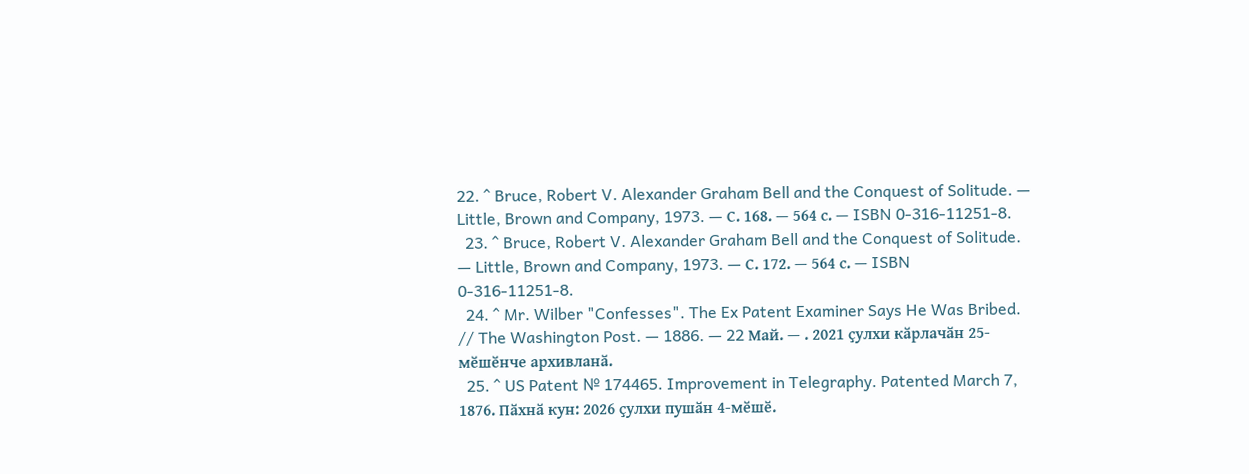22. ^ Bruce, Robert V. Alexander Graham Bell and the Conquest of Solitude. — Little, Brown and Company, 1973. — С. 168. — 564 с. — ISBN 0-316-11251-8.
  23. ^ Bruce, Robert V. Alexander Graham Bell and the Conquest of Solitude. — Little, Brown and Company, 1973. — С. 172. — 564 с. — ISBN 0-316-11251-8.
  24. ^ Mr. Wilber "Confesses". The Ex Patent Examiner Says He Was Bribed. // The Washington Post. — 1886. — 22 Май. — . 2021 ҫулхи кӑрлачӑн 25-мӗшӗнче архивланӑ.
  25. ^ US Patent № 174465. Improvement in Telegraphy. Patented March 7, 1876. Пӑхнӑ кун: 2026 ҫулхи пушӑн 4-мӗшӗ.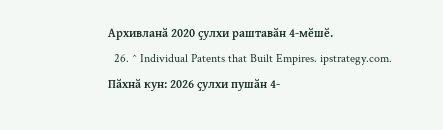Архивланӑ 2020 ҫулхи раштавӑн 4-мӗшӗ.
  26. ^ Individual Patents that Built Empires. ipstrategy.com. Пӑхнӑ кун: 2026 ҫулхи пушӑн 4-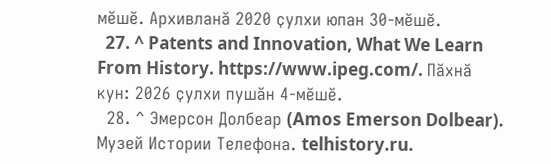мӗшӗ. Архивланӑ 2020 ҫулхи юпан 30-мӗшӗ.
  27. ^ Patents and Innovation, What We Learn From History. https://www.ipeg.com/. Пӑхнӑ кун: 2026 ҫулхи пушӑн 4-мӗшӗ.
  28. ^ Эмерсон Долбеар (Amos Emerson Dolbear). Музей Истории Телефона. telhistory.ru.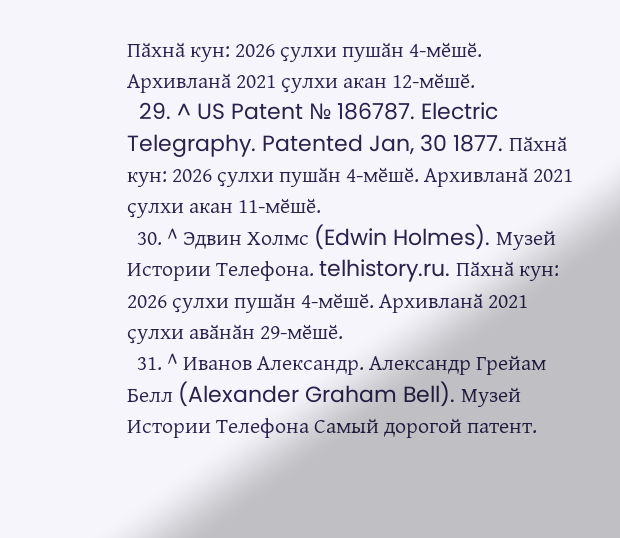Пӑхнӑ кун: 2026 ҫулхи пушӑн 4-мӗшӗ. Архивланӑ 2021 ҫулхи акан 12-мӗшӗ.
  29. ^ US Patent № 186787. Electric Telegraphy. Patented Jan, 30 1877. Пӑхнӑ кун: 2026 ҫулхи пушӑн 4-мӗшӗ. Архивланӑ 2021 ҫулхи акан 11-мӗшӗ.
  30. ^ Эдвин Холмс (Edwin Holmes). Музей Истории Телефона. telhistory.ru. Пӑхнӑ кун: 2026 ҫулхи пушӑн 4-мӗшӗ. Архивланӑ 2021 ҫулхи авӑнӑн 29-мӗшӗ.
  31. ^ Иванов Александр. Александр Грейам Белл (Alexander Graham Bell). Музей Истории Телефона Самый дорогой патент.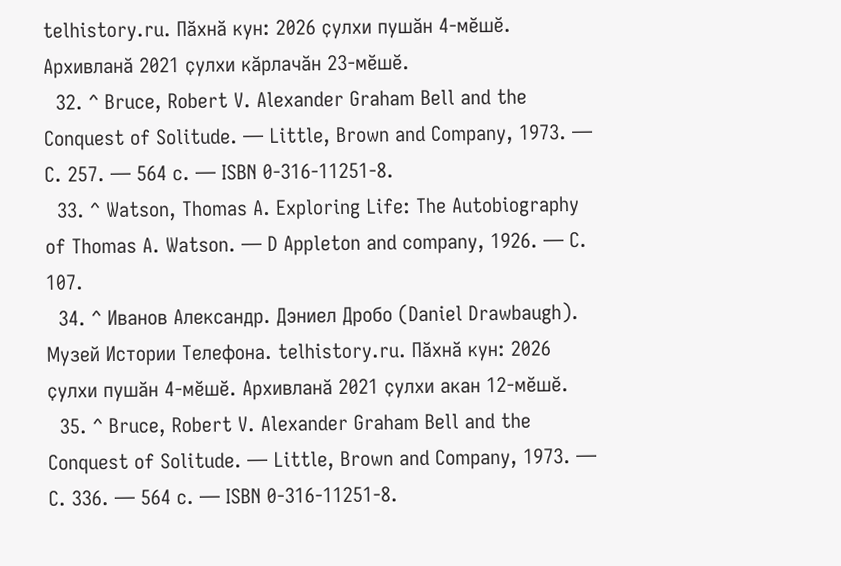telhistory.ru. Пӑхнӑ кун: 2026 ҫулхи пушӑн 4-мӗшӗ. Архивланӑ 2021 ҫулхи кӑрлачӑн 23-мӗшӗ.
  32. ^ Bruce, Robert V. Alexander Graham Bell and the Conquest of Solitude. — Little, Brown and Company, 1973. — С. 257. — 564 с. — ISBN 0-316-11251-8.
  33. ^ Watson, Thomas A. Exploring Life: The Autobiography of Thomas A. Watson. — D Appleton and company, 1926. — С. 107.
  34. ^ Иванов Александр. Дэниел Дробо (Daniel Drawbaugh). Музей Истории Телефона. telhistory.ru. Пӑхнӑ кун: 2026 ҫулхи пушӑн 4-мӗшӗ. Архивланӑ 2021 ҫулхи акан 12-мӗшӗ.
  35. ^ Bruce, Robert V. Alexander Graham Bell and the Conquest of Solitude. — Little, Brown and Company, 1973. — С. 336. — 564 с. — ISBN 0-316-11251-8.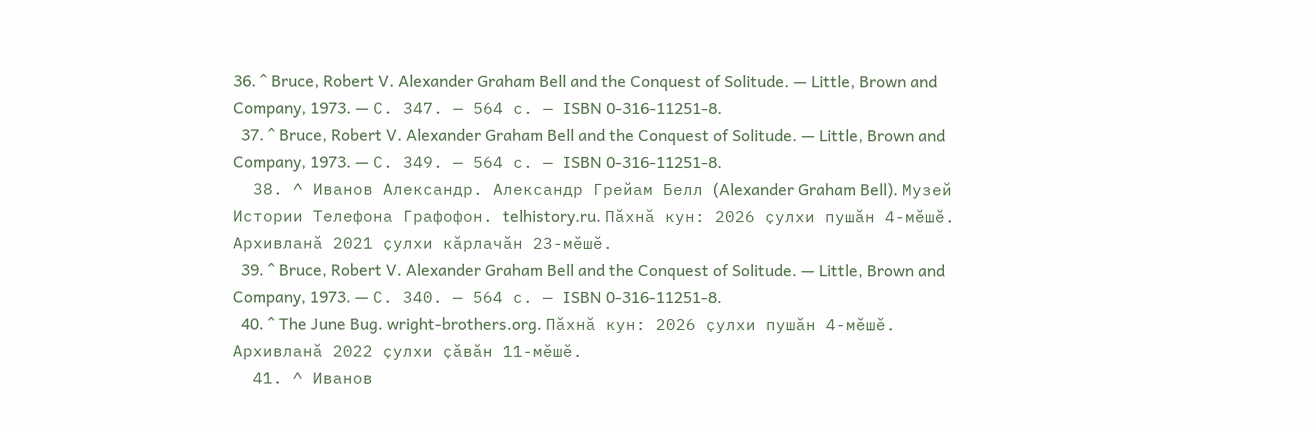36. ^ Bruce, Robert V. Alexander Graham Bell and the Conquest of Solitude. — Little, Brown and Company, 1973. — С. 347. — 564 с. — ISBN 0-316-11251-8.
  37. ^ Bruce, Robert V. Alexander Graham Bell and the Conquest of Solitude. — Little, Brown and Company, 1973. — С. 349. — 564 с. — ISBN 0-316-11251-8.
  38. ^ Иванов Александр. Александр Грейам Белл (Alexander Graham Bell). Музей Истории Телефона Графофон. telhistory.ru. Пӑхнӑ кун: 2026 ҫулхи пушӑн 4-мӗшӗ. Архивланӑ 2021 ҫулхи кӑрлачӑн 23-мӗшӗ.
  39. ^ Bruce, Robert V. Alexander Graham Bell and the Conquest of Solitude. — Little, Brown and Company, 1973. — С. 340. — 564 с. — ISBN 0-316-11251-8.
  40. ^ The June Bug. wright-brothers.org. Пӑхнӑ кун: 2026 ҫулхи пушӑн 4-мӗшӗ. Архивланӑ 2022 ҫулхи ҫӑвӑн 11-мӗшӗ.
  41. ^ Иванов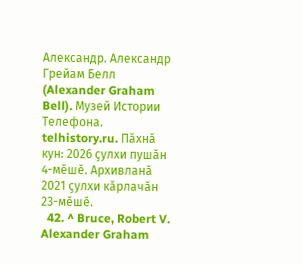Александр. Александр Грейам Белл (Alexander Graham Bell). Музей Истории Телефона. telhistory.ru. Пӑхнӑ кун: 2026 ҫулхи пушӑн 4-мӗшӗ. Архивланӑ 2021 ҫулхи кӑрлачӑн 23-мӗшӗ.
  42. ^ Bruce, Robert V. Alexander Graham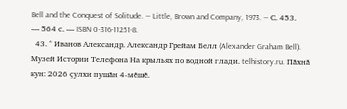Bell and the Conquest of Solitude. — Little, Brown and Company, 1973. — С. 453. — 564 с. — ISBN 0-316-11251-8.
  43. ^ Иванов Александр. Александр Грейам Белл (Alexander Graham Bell). Музей Истории Телефона На крыльях по водной глади. telhistory.ru. Пӑхнӑ кун: 2026 ҫулхи пушӑн 4-мӗшӗ.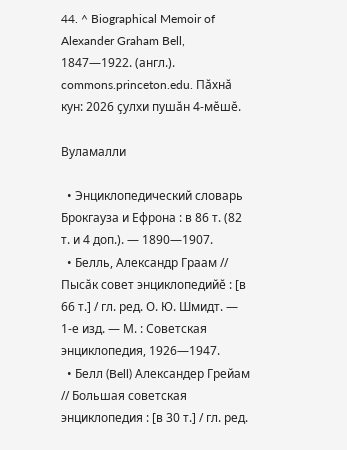44. ^ Biographical Memoir of Alexander Graham Bell, 1847—1922. (англ.). commons.princeton.edu. Пӑхнӑ кун: 2026 ҫулхи пушӑн 4-мӗшӗ.

Вуламалли

  • Энциклопедический словарь Брокгауза и Ефрона : в 86 т. (82 т. и 4 доп.). — 1890—1907.
  • Белль, Александр Граам // Пысӑк совет энциклопедийӗ : [в 66 т.] / гл. ред. О. Ю. Шмидт. — 1-е изд. — М. : Советская энциклопедия, 1926—1947.
  • Белл (Bell) Александер Грейам // Большая советская энциклопедия : [в 30 т.] / гл. ред.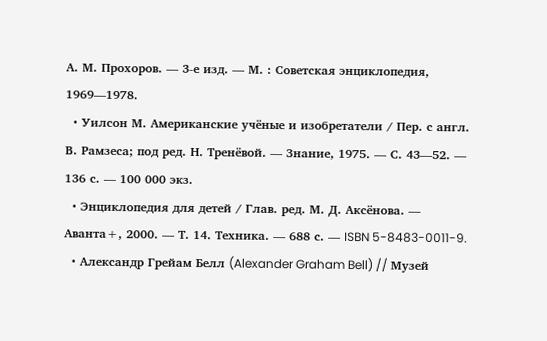А. М. Прохоров. — 3-е изд. — М. : Советская энциклопедия, 1969—1978.
  • Уилсон М. Американские учёные и изобретатели / Пер. с англ. В. Рамзеса; под ред. Н. Тренёвой. — Знание, 1975. — С. 43—52. — 136 с. — 100 000 экз.
  • Энциклопедия для детей / Глав. ред. М. Д. Аксёнова. — Аванта+, 2000. — Т. 14. Техника. — 688 с. — ISBN 5-8483-0011-9.
  • Александр Грейам Белл (Alexander Graham Bell) // Музей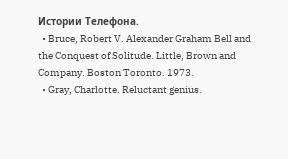Истории Телефона.
  • Bruce, Robert V. Alexander Graham Bell and the Conquest of Solitude. Little, Brown and Company. Boston Toronto. 1973.
  • Gray, Charlotte. Reluctant genius.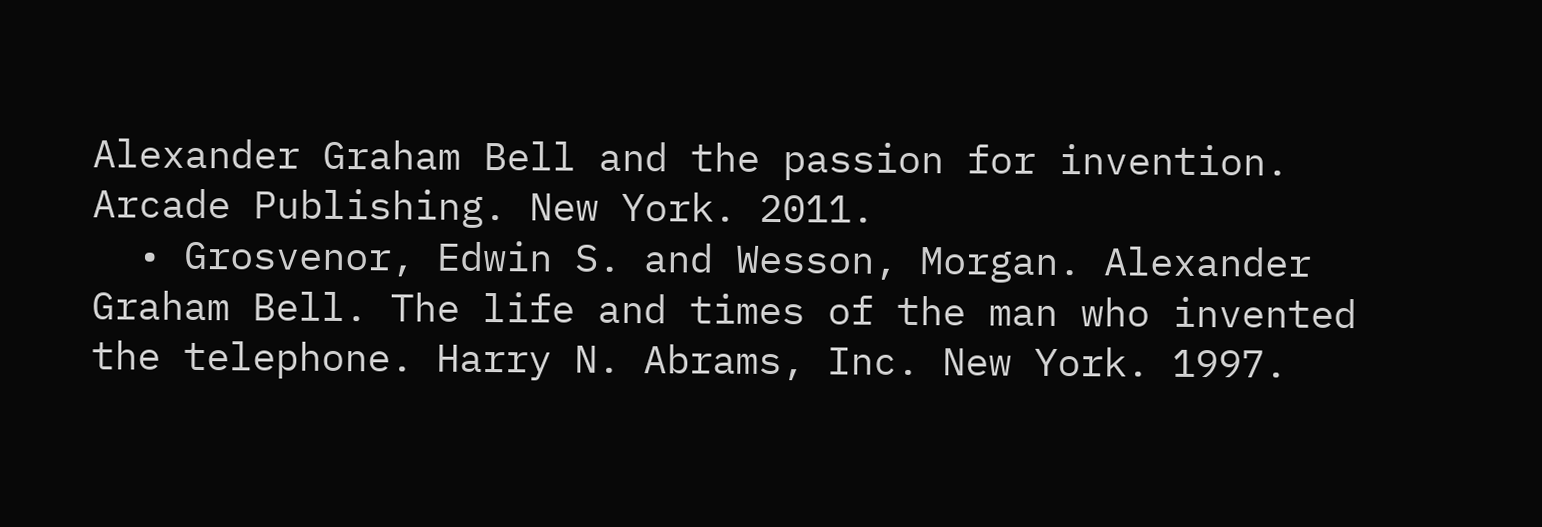Alexander Graham Bell and the passion for invention. Arcade Publishing. New York. 2011.
  • Grosvenor, Edwin S. and Wesson, Morgan. Alexander Graham Bell. The life and times of the man who invented the telephone. Harry N. Abrams, Inc. New York. 1997.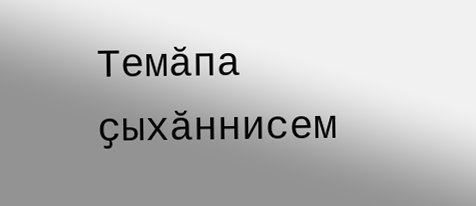Темӑпа ҫыхӑннисем